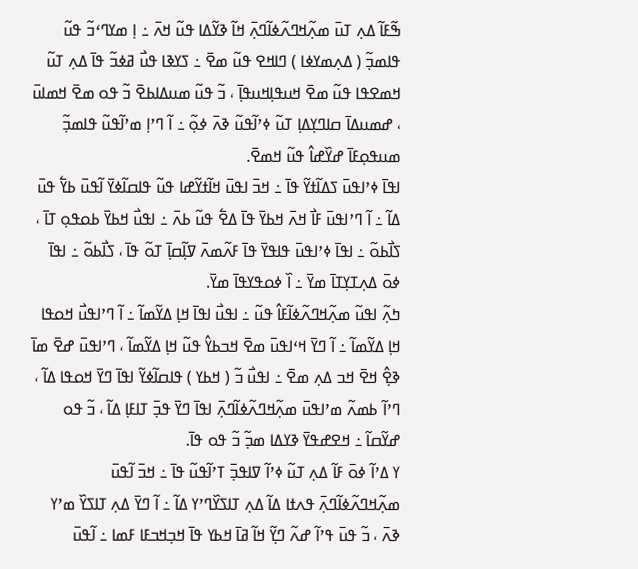ߒ߬ߓߊ߬ ߡߍ߲ ߠߎ߫ ߘߍ߲߬ߞߣߍ߬ߦߊ߬ߣߍ߲߫ ߞߊ߬ ߢߌ߬ߡߊ ߟߎ߬ ߞߍ߫ ߸ ߊ߲ ߘߌߣߵߏ߬ ߟߎ߬ ߟߊߘߏ߲߬ ( ߡߍ߲ߘߌߦߊ ) ߣߊߞߐ ߟߎ߬ ߘߐ߫ ߸ ߖߌߢߊ ߟߎ߯ ߥߦߏ߬ ߟߊ߫ ߡߍ߲ ߠߎ߬ ߞߘߐߟߊ ߟߎ߬ ߘߐ߫ ߞߎߟߊ߲ߞߎߟߊ߲߫ ، ߏ߬ ߟߎ߬ ߘߎߡߊߕߐ߫ ߏ߬ ߟߋ ߘߐ߫ ߞߘߊߎ߫ ، ߝߘߎߡߊ߫ ߛߊߣߌ߲ߡߊ߲ ߠߎ߬ ߦߴߊ߬ߟߎ߬ ߢߍ߫ ߦߋ߲߬ ߸ ߊ߬ ߣߴߊ߲ ߘߴߊ߬ߟߎ߬ ߟߊߘߏ߲߬ ߘߎߟߋ߲ߓߊ߫ ߝߌ߰ߝߊ߮ ߟߎ߬ ߞߘߐ߫.
ߊߟߊ߫ ߦߴߊߟߎ߫ ߖߡߊ߬ߙߌ߬ ߟߊ߫ ߸ ߞߏ߫ ߊߟߎ߫ ߞߊ߬ߙߌ߬ߝߊ ߟߎ߬ ߟߊߛߊ߬ߦߌ߫ ߊ߬ߟߎ߫ ߕߌ߱ ߟߎ߫ ߡߊ߬ ߸ ߊ߬ ߣߴߊߟߎ߫ ߓߊ߯ ߞߍ߫ ߞߕߌ߫ ߟߊ߫ ߡߐ߱ ߟߎ߬ ߕߍ߫ ߸ ߊߟߎ߯ ߞߕߌ߫ ߕߋߟߋ߲ ߠߊ߫ ، ߖߊ߯ߕߋ߬ ߸ ߊߟߊ߫ ߦߴߊߟߎ߫ ߟߊߟߌ߫ ߟߊ߫ ߓߍ߬ߘߍ߫ ߜߊ߲߬ߛߊ߲߫ ߠߋ߬ ߟߊ߫ ، ߖߊ߯ߕߋ߬ ߸ ߊߟߊ߫ ߦߋ߫ ߡߍ߲ߠߌ߲ߠߊ߫ ߘߌ߫ ߸ ߊ߰ ߦߋߟߌߟߊ߫ ߘߌ߫.
ߤߍ߲߬ ߊߟߎ߬ ߘߍ߲߬ߞߣߍ߬ߦߊ߬ߓߊ߮ ߟߎ߬ ߸ ߊߟߎ߯ ߊߟߊ߫ ߞߊ߲ ߡߌ߬ߘߊ߬ ߸ ߊ߬ ߣߴߊߟߎ߯ ߞߋߟߊ ߞߊ߲ ߡߌ߬ߘߊ߬ ߸ ߊ߬ ߣߌ߫ ߞߵߊߟߎ߫ ߘߐ߫ ߞߏߕߌ߮ ߟߎ߬ ߞߊ߲ ߡߌ߬ߘߊ߬ ، ߣߴߊߟߎ߫ ߝߐ߫ ߘߊ߫ ߢߐ߲߮ ߞߐ߫ ߞߏ ߡߍ߲ ߘߐ߫ ߸ ߊߟߎ߯ ߏ߬ ( ߞߕߌ ) ߟߊߛߊ߬ߦߌ߬ ߊߟߊ߫ ߣߌ߫ ߞߋߟߊ ߡߊ߬ ، ߣߴߊ߬ ߕߘߍ߬ ߘߴߊߟߎ߫ ߘߍ߲߬ߞߣߍ߬ߦߊ߬ߣߍ߲߫ ߊߟߊ߫ ߣߌ߫ ߟߏ߲߫ ߠߊߓߊ߲ ߡߊ߬ ، ߏ߬ ߟߋ ߝߌ߬ߛߊ߬ ߸ ߞߐߝߟߌ߫ ߢߌߡߊ ߘߏ߲߬ ߏ߬ ߟߋ ߟߊ߫.
ߌ ߡߴߊ߬ ߦߋ߫ ߓߊ߬ ߡߍ߲ ߠߎ߬ ߦߴߊ߬ ߜߊߟߏ߲߫ ߠߴߊ߬ߟߎ߬ ߟߊ߫ ߸ ߞߏ߫ ߊ߬ߟߎ߫ ߘߍ߲߬ߞߣߍ߬ߦߊ߬ߣߍ߲߫ ߟߍߙߊ ߡߊ߬ ߡߍ߲ ߠߊߖߌ߰ߣߴߌ ߡߊ߬ ߸ ߊ߬ ߣߌ߫ ߡߍ߲ ߠߊߖߌ߰ ߘߴߌ ߢߍ߫ ، ߏ߬ ߟߎ߫ ߟߴߊ߬ ߝߍ߬ ߣߌ߲߬ ߞߊ߬ ߥߊ߫ ߞߕߌ ߟߊ߫ ߞߏ߲ߞߏߓߊ ߓߘߊ ߸ ߊ߬ߟߎ߫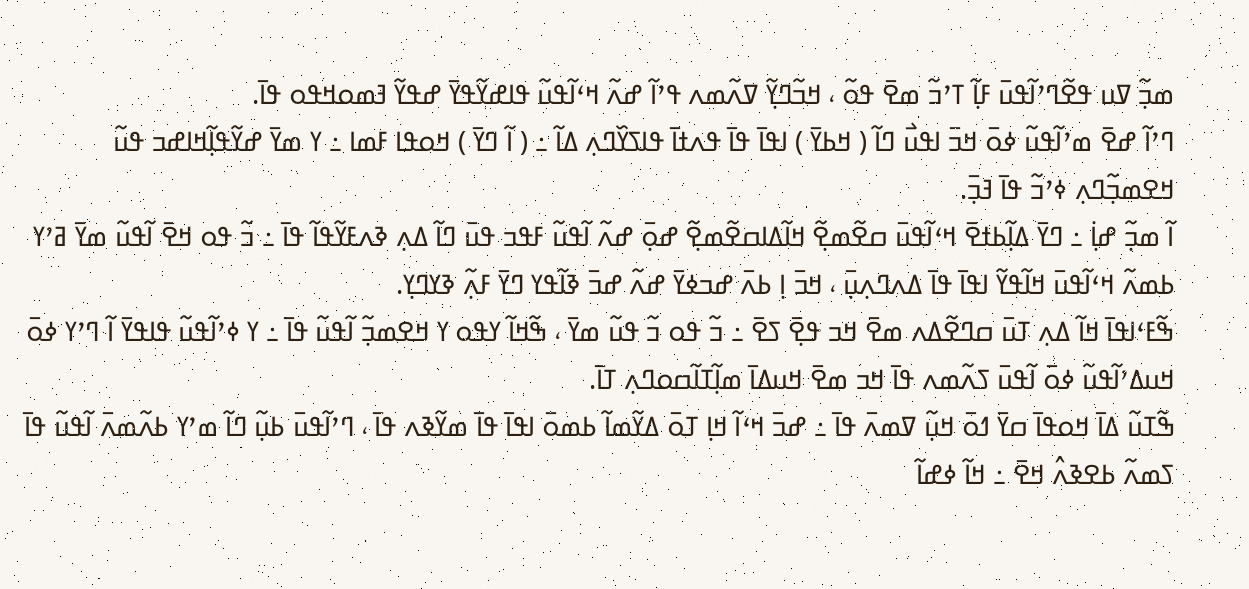ߘߏ߲߬ ߜߎ ߟߐ߬ߣߴߊ߬ߟߎ߫ ߓߊ߲߬ ߠߴߏ߬ ߘߐ߫ ߟߋ߬ ، ߞߏ߬ߣߌ߲߬ ߜߍ߬ߘߍ ߟߴߊ߬ ߝߍ߬ ߞߵߊ߬ߟߎ߬ ߟߊߝߌ߬ߟߌ߫ ߝߟߌ߬ ߔߘߋߞߟߋ ߟߊ߫.
ߣߴߊ߬ ߝߐ߫ ߘߴߊ߬ߟߎ߬ ߦߋ߫ ߞߏ߫ ߊߟߎ߯ ߣߊ߬ ( ߞߕߌ߫ ) ߊߟߊ߫ ߟߊ߫ ߟߍߙߊ߫ ߟߊߖߌ߰ߣߍ߲ ߡߊ߬ ߸ ( ߊ߬ ߣߌ߫ ) ߞߋߟߊ ߓߘߊ ߸ ߌ ߘߌ߫ ߝߌ߬ߟߊ߲߬ߞߊߝߏ ߟߎ߬ ߞߐߘߏ߲߬ߣߍ߲ ߦߴߏ߬ ߟߊ߫ ߔߏ߲߫.
ߊ߬ ߘߏ߲߬ ߝߊ߲߭ ߸ ߣߌ߫ ߡߊ߲߬ߕߙߐ߫ ߞߵߊ߬ߟߎ߫ ߛߐ߬ߘߐ߲߬ ߞߊ߬ߡߊߛߐ߬ߘߐ߲߬ ߝߋ߲߫ ߝߍ߬ ߊ߬ߟߎ߬ ߓߟߏ ߟߎ߫ ߣߊ߬ ߡߍ߲ ߢߍߓߌ߬ߟߊ߬ ߟߊ߫ ߸ ߏ߬ ߟߋ ߞߐ߫ ߊ߬ߟߎ߬ ߘߌ߫ ߥߴߌ ߕߘߍ߬ ߞߵߊ߬ߟߎ߫ ߞߊ߬ߟߌ߬ ߊߟߊ߫ ߟߊ߫ ߡߍߣߍ߲ߎ߲߫ ، ߞߏ߫ ߊ߲ ߕߍ߫ ߝߏߦߌ߫ ߝߍ߬ ߝߏ߫ ߢߊ߬ߟߌ ߣߌ߫ ߓߍ߲߬ ߢߌߣߌ߲.
ߒ߬ߓߵߊߟߊ߫ ߞߊ߬ ߡߍ߲ ߠߎ߫ ߛߣߐ߬ߡߍ ߘߐ߫ ߞߏ ߟߐ߲߫ ߖߐ߫ ߸ ߏ߬ ߟߋ ߏ߬ ߟߎ߬ ߘߌ߫ ، ߒ߬ߞߊ߬ ߌߟߋ ߌ ߞߐߘߏ߲߬ ߊ߬ߟߎ߬ ߟߊ߫ ߸ ߌ ߦߴߊ߬ߟߎ߬ ߟߊߟߌ߫ ߊ߬ ߣߴߌ ߦߋ߫ ߞߎߡߴߊ߬ߟߎ߬ ߦߋ߫ ߊ߬ߟߎ߫ ߖߍ߬ߘߍ ߟߊ߫ ߞߏ ߘߐ߫ ߞߎߡߊ߫ ߘߊ߲߬ߠߊ߬ߛߋߣߍ߲ ߠߊ߫.
ߒ߬ߠߎ߬ ߡߊ߫ ߞߋߟߊ߫ ߛߌ߫ ߗߋ߫ ߞߎ߲߬ ߜߘߍ߫ ߟߊ߫ ߸ ߝߏ߫ ߞߵߊ߬ ߞߊ߲ ߠߋ߫ ߡߌ߬ߘߊ߬ ߕߘߋ߫ ߊߟߊ߫ ߟߊ߫ ߘߌ߬ߢߍ ߟߊ߫ ، ߣߴߊ߬ߟߎ߫ ߕߎ߲߬ ߣߊ߬ ߘߴߌ ߕߍ߬ߘߍ߫ ߊ߬ߟߎ߬ ߟߊ߫ ߖߘߍ߬ ߕߐߢߍ߮ ߞߐ߫ ߸ ߞߊ߬ ߦߝߊ߬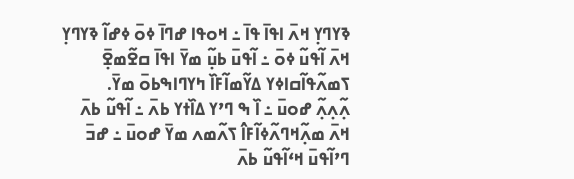ߢߌߣߌ߲ ߞߍ߫ ߊߟߊ߫ ߟߊ߫ ߸ ߞߋߟߊ ߝߣߊ߫ ߦߋ߫ ߦߝߊ߬ ߢߌߣߌ߲ ߞߍ߫ ߊ߬ߟߎ߬ ߦߋ߫ ߸ ߊ߬ߟߎ߫ ߕߎ߲߬ ߘߌ߫ ߊߟߊ߫ ߛߐ߬ߘߐ߲߫ ߖߘߍ߬ߟߊ߬ߛߊߦߌ ߡߌ߬ߘߊ߬ߓߊ߰ ߤߌߣߊߒߕߋ߫ ߘߌ߫.
ߍ߲߬ߍ߲ߍ߲߬ ߝߋߎ߫ ߸ ߊ߰ ߒ ߣߴߌ ߡߊ߰ߙߌ ߕߍ߫ ߸ ߊ߬ߟߎ߬ ߕߍ߫ ߞߍ߫ ߘߍ߲߬ߞߣߍ߬ߦߊ߬ߓߊ߮ ߖߍ߬ߘߍ ߘߌ߫ ߝߋߎ߫ ߸ ߝߏ߫ ߣߴߊ߬ߟߎ߫ ߞߵߊ߬ߟߎ߬ ߕߍ߫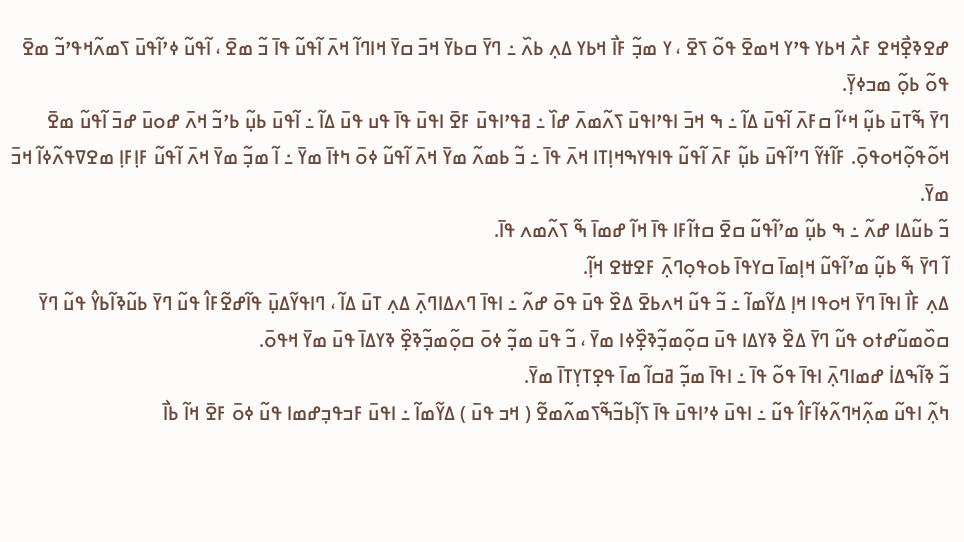ߝߐߢߐ߲߯ߞߐ ߓߍ߯ ߞߕߌ ߟߴߌ ߞߘߐ߫ ߟߋ߬ ߖߐ߫ ، ߌ ߘߏ߲߬ ߓߊ߯ ߞߕߌ ߡߍ߲ ߕߍ߰ ߸ ߣߌ߫ ߛߕߌ߫ ߞߏ߫ ߛߌ߫ ߞߊߣߊ߬ ߞߍ߫ ߊ߬ߟߎ߬ ߟߊ߫ ߏ߬ ߘߐ߫ ، ߊ߬ߟߎ߬ ߦߴߊ߬ߟߎ߫ ߖߘߍ߬ߞߟߴߏ߬ ߘߐ߫ ߟߋ߬ ߕߋ߲߬ ߘߏߦߌ߲߫.
ߣߌ߫ ߒ߬ߠߎ߫ ߕߎ߲߬ ߞߵߊ߬ ߛߓߍ߫ ߊ߬ߟߎ߫ ߡߊ߬ ߸ ߒ ߞߏ߫ ߊߟߴߊߟߎ߫ ߖߍ߬ߘߍ߫ ߝߊ߰ ߸ ߥߟߴߊߟߎ߫ ߓߐ߫ ߊߟߎ߫ ߟߊ߫ ߟߎ ߟߎ߫ ߡߊ߬ ߸ ߊ߬ߟߎ߫ ߕߎ߲߬ ߕߴߏ߬ ߞߍ߫ ߝߋߎ߫ ߝߏ߫ ߊ߬ߟߎ߬ ߘߐ߫ ߞߋ߬ߟߋ߲߬ߞߋߟߋ߲߫. ߓߊ߬ߙߌ߬ ߣߴߊ߬ߟߎ߫ ߕߎ߲߬ ߓߍ߫ ߊ߬ߟߎ߬ ߟߊߟߌߒߞߊ߲ߠߊ ߞߍ߫ ߟߊ߫ ߸ ߏ߬ ߕߘߍ߬ ߘߌ߫ ߞߍ߫ ߊ߬ߟߎ߬ ߦߋ߫ ߤߙߊ߫ ߘߌ߫ ߸ ߊ߬ ߘߏ߲߬ ߘߌ߫ ߞߍ߫ ߊ߬ߟߎ߬ ߓߊ߲ߓߊ߲ ߘߐߜߟߍ߬ߦߊ߬ ߞߏ߫ ߘߌ߫.
ߏ߬ ߕߎ߬ߡߊ ߝߍ߬ ߸ ߒ ߕߎ߲߬ ߘߴߊ߬ߟߎ߬ ߛߐ߫ ߛߙߊ߬ߓߊ ߟߊ߫ ߞߊ߬ ߝߘߊ߫ ߒ߬ ߖߍ߬ߘߍ ߟߊ߫.
ߊ߬ ߣߌ߫ ߒ߬ ߕߎ߲߬ ߘߴߊ߬ߟߎ߬ ߞߊ߲ߘߊ߫ ߛߌߟߊ߫ ߕߋߟߋ߲ߣߍ߲߫ ߓߐߚߐ ߞߊ߲߬.
ߡߍ߲ ߓߊ߯ ߊߟߊ߫ ߣߌ߫ ߞߋߟߊ ߞߊ߲ ߡߌ߬ߘߊ߬ ߸ ߏ߬ ߟߎ߬ ߞߍߕߐ߫ ߡߐ߰ ߟߎ߫ ߟߋ߫ ߝߍ߬ ߸ ߊߟߊ߫ ߣߍߡߊߣߍ߲߫ ߡߍ߲ ߠߎ߫ ߡߊ߬ ، ߣߊߟߌ߬ߡߎ߲߫ ߟߊ߬ߝߐ߬ߓߊ߮ ߟߎ߬ ߣߌ߫ ߕߎ߬ߢߊ߬ߕߌ߮ ߟߎ߬ ߣߌ߫ ߛߋ߰ߘߎ߬ߝߙߋ ߟߎ߬ ߣߌ߫ ߡߐ߰ ߢߌߡߊ ߟߎ߫ ߛߋ߲߬ߘߏ߲߬ߢߐ߲߰ߦߊ ߘߌ߫ ، ߏ߬ ߟߎ߫ ߘߏ߲߬ ߦߋ߫ ߛߋ߲߬ߘߏ߲߬ߢߐ߲߰ ߢߌߡߊ߫ ߟߎ߫ ߘߌ߫ ߞߟߋ߫.
ߏ߬ ߢߊ߬ߒߡߊ߭ ߝߘߊߣߍ߲߫ ߊߟߊ߫ ߟߋ߬ ߟߊ߫ ߸ ߊߟߊ߫ ߘߏ߲߬ ߥߛߊ߬ ߘߊ߫ ߟߐ߲ߠߌ߲ߠߊ߫ ߘߌ߫.
ߤߍ߲߬ ߊߟߎ߬ ߘߍ߲߬ߞߣߍ߬ߦߊ߬ߓߊ߮ ߟߎ߬ ߸ ߊߟߎ߫ ߦߴߊߟߎ߫ ߟߊ߫ ߖߊ߲߬ߕߏ߬ߒ߬ߖߘߍ߬ߘߐ߬ ( ߞߏ ߟߎ߫ ) ߡߌ߬ߘߊ߬ ߸ ߊߟߎ߫ ߓߏߟߏ߲ߝߘߊ ߟߎ߬ ߦߋ߫ ߓߐ߫ ߞߊ߬ ߕߊ߯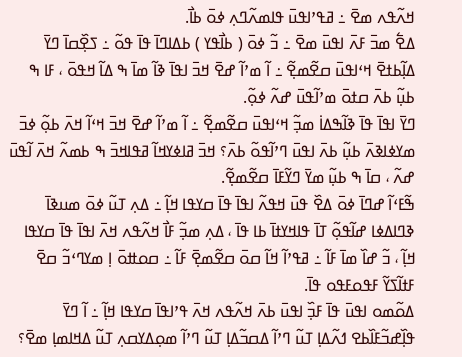ߞߍ߬ߟߍ ߘߐ߫ ߸ ߥߟߴߊߟߎ߫ ߟߊߘߍ߬ߣߍ߲ ߦߋ߫ ߕߊ߯.
ߡߐ߱ ߘߏ߫ ߓߍ߫ ߊߟߎ߫ ߘߐ߫ ߸ ߏ߬ ߦߋ߫ ( ߕߊ߯ߟߌ ) ߕߡߊߣߊ߫ ߟߊ߫ ߟߋ߬ ߸ ߖߐ߲߰ߛߊ߫ ߣߌ߫ ߡߊ߲߬ߕߙߐ߫ ߞߵߊߟߎ߫ ߛߐ߬ߘߐ߲߬ ߸ ߊ߬ ߘߴߊ߬ ߝߐ߫ ߞߏ߫ ߊߟߊ߫ ߢߊ߬ ߘߊ߫ ߒ ߡߊ߬ ߞߟߋ߫ ، ߓߊ ߒ ߕߎ߲߬ ߕߍ߫ ߛߙߋ߫ ߘߴߊ߬ߟߎ߫ ߝߍ߬ ߦߋ߲߬.
ߣߌ߫ ߊߟߊ߫ ߟߊ߫ ߢߊ߬ߒߡߊ߭ ߘߏ߲߬ ߞߵߊߟߎ߫ ߛߐ߬ߘߐ߲߬ ߸ ߊ߬ ߘߴߊ߬ ߝߐ߫ ߞߏ߫ ߞߵߊ߬ ߞߍ߫ ߕߋ߲߬ ߦߏ߫ ߘߌߦߊߢߍ߫ ߕߎ߲߬ ߕߍ߫ ߊߟߎ߫ ߣߴߊ߬ߟߋ߬ ߕߍ߫؟ ߞߏ߫ ߥߊߦߌߞߊ߬ ߥߟߊߞߏ߫ ߒ ߕߘߍ߬ ߞߍ߫ ߊ߬ߟߎ߫ ߝߍ߬ ، ߛߊ߫ ߒ ߕߎ߲߬ ߘߌ߫ ߣߌ߬ߓߊ߫ ߛߐ߬ߘߐ߲߬.
ߒ߬ߓߵߊ߬ ߝߣߊ߫ ߦߋ߫ ߡߐ߰ ߟߎ߫ ߞߟߍ߬ ߊߟߊ߫ ߟߊ߫ ߛߌߟߊ ߞߊ߲߬ ߸ ߡߍ߲ ߠߎ߬ ߦߋ߫ ߘߎߢߊ߫ ߢߣߊߡߦߊ ߝߊ߬ߟߋ߲߬ ߠߊ߫ ߟߊߞߌߙߊ߫ ߕߊ ߟߊ߫ ، ߡߍ߲ ߘߏ߲߬ ߓߊ߯ ߞߍ߬ߟߍ ߞߍ߫ ߊߟߊ߫ ߟߊ߫ ߛߌߟߊ ߞߊ߲߬ ، ߏ߬ ߝߊ߰ ߘߊ߫ ߓߊ߬ ߸ ߥߟߴߊ߬ ߞߊ߬ ߛߋ߫ ߛߐ߬ߘߐ߲߫ ߓߊ߬ ߸ ߛߋߚߋ߫ ߊ߲ ߘߌߣߵߏ߬ ߛߐ߫ ߓߙߊ߬ߖߌ߬ ߓߟߋߓߟߋ ߟߊ߫.
ߡߋ߬ߘߋ ߊߟߎ߫ ߟߊ߫ ߓߏ߲߰ ߊߟߎ߫ ߕߍ߫ ߞߍ߬ߟߍ ߞߍ߫ ߟߴߊߟߊ߫ ߛߌߟߊ ߞߊ߲߬ ߸ ߊ߬ ߣߌ߫ ߟߊ߲߰ߝߏ߬ߓߊ߰ߕߐ ߗߍ߬ߡߊ߲ ߠߎ߬ ߣߴߊ߬ ߡߛߏ߬ߡߊ߲ ߠߎ߬ ߣߴߊ߬ ߘߋ߲ߡߌߛߍ߲ ߠߎ߬ ߡߞߊߘߊ߲ ߘߐ߫؟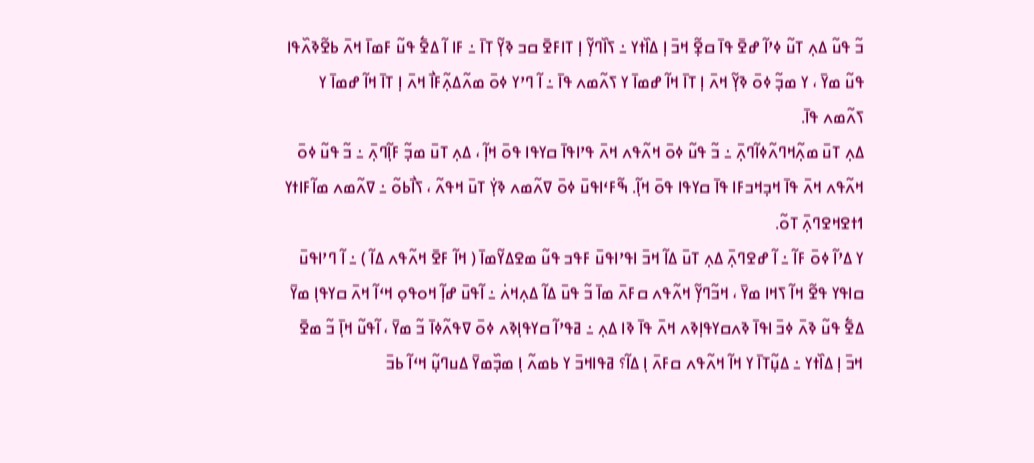ߏ߬ ߟߎ߬ ߡߍ߲ ߠߎ߬ ߦߴߊ߬ ߝߐ߫ ߟߊ߫ ߛߐ߲߬ ߞߏ߫ ߊ߲ ߡߊ߰ߙߌ ߸ ߖߊ߰ߣߌ߲߬ ߊ߲ ߠߊߓߐ߫ ߛߏ ߢߌ߲߬ ߠߊ߫ ߸ ߓߊ ߊ߬ ߡߐ߱ ߟߎ߬ ߓߘߊ߫ ߞߍ߫ ߕߐ߬ߢߍ߰ߟߊ ߟߎ߬ ߘߌ߫ ، ߌ ߘߏ߲߬ ߦߋ߫ ߢߌ߲߬ ߞߍ߫ ߊ߲ ߠߊ߫ ߞߊ߬ ߝߘߊ߫ ߌ ߖߍ߬ߘߍ ߟߊ߫ ߸ ߊ߬ ߣߴߌ ߦߋ߫ ߘߍ߬ߡߍ߲߬ߓߊ߯ ߞߍ߫ ߊ߲ ߠߊ߫ ߞߊ߬ ߝߘߊ߫ ߌ ߖߍ߬ߘߍ ߟߊ߫.
ߡߍ߲ ߠߎ߫ ߘߍ߲߬ߞߣߍ߬ߦߊ߬ߣߍ߲߫ ߸ ߏ߬ ߟߎ߬ ߦߋ߫ ߞߍ߬ߟߍ ߞߍ߫ ߟߴߊߟߊ߫ ߛߌߟߊ ߟߋ߫ ߞߊ߲߬ ، ߡߍ߲ ߠߎ߫ ߘߏ߲߬ ߓߊ߲߬ߣߍ߲߫ ߸ ߏ߬ ߟߎ߬ ߦߋ߫ ߞߍ߬ߟߍ ߞߍ߫ ߟߊ߫ ߞߏ߲ߞߏߓߊ ߟߊ߫ ߛߌߟߊ ߟߋ߫ ߞߊ߲߬. ߒ߬ߓߵߊߟߎ߫ ߦߋ߫ ߜߍ߬ߘߍ ߢߌ߲߭ ߠߎ߫ ߞߟߍ߬ ، ߖߊ߯ߕߋ߬ ߸ ߜߍ߬ߘߍ ߘߊ߬ߓߊߙߌ ߗߙߐߞߐߣߍ߲߫ ߠߋ߬.
ߌ ߡߴߊ߬ ߦߋ߫ ߓߊ߬ ߸ ߊ߬ ߝߐߣߍ߲߫ ߡߍ߲ ߠߎ߫ ߡߊ߬ ߞߏ߫ ߊߟߴߊߟߎ߫ ߓߟߏ ߟߎ߬ ߘߐߡߌ߬ߘߊ߫ ( ߞߊ߬ ߓߐ߫ ߞߍ߬ߟߍ ߡߊ߬ ) ߸ ߊ߬ ߣߴߊߟߎ߫ ߛߊߟߌ ߟߐ߬ ߞߊ߬ ߖߞߊ ߘߌ߫ ، ߞߏ߬ߣߌ߲߬ ߞߍ߬ߟߍ ߛߓߍ߫ ߘߊ߫ ߏ߬ ߟߎ߫ ߡߊ߬ ߡߍ߲ߞߍ߭ ߸ ߊ߬ߟߎ߫ ߝߊ߲߬ ߞߋߟߋ߲ ߞߵߊ߬ ߞߍ߫ ߛߌߟߊ߲ ߘߌ߫ ߡߐ߱ ߟߎ߬ ߢߍ߫ ߦߏ߫ ߊߟߊ߫ ߢߍߛߌߟߊ߲ߢߍ ߞߍ߫ ߟߊ߫ ߢߊ ߡߍ߲ ߸ ߥߟߴߊ߬ ߛߌߟߊ߲ߢߍ ߦߋ߫ ߜߟߍ߬ߦߊ߫ ߏ߬ ߘߌ߫ ، ߊ߬ߟߎ߬ ߞߊ߲߫ ߏ߬ ߘߐ߫ ߞߏ߫ ߊ߲ ߡߊ߰ߙߌ ߸ ߡߎ߲߬ߠߊ߫ ߌ ߞߊ߬ ߞߍ߬ߟߍ ߛߓߍ߫ ߊ߲ ߡߊ߬؟ ߥߟߊߞߏ߫ ߌ ߕߘߍ߬ ߊ߲ ߘߏ߲߰ߘߌ߫ ߡߎߣߎ߲߬ ߞߵߊ߬ ߕߏ߫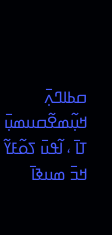ߛߕߊߣߍ߲߫ ߞߎ߲߬ߘߐ߬ߛߎߘߎ߲߫ ߠߊ߫ ، ߊ߬ߟߎ߫ ߖߋ߬ߓߌ߬ ߞߏ߫ ߘߎߢߊ߫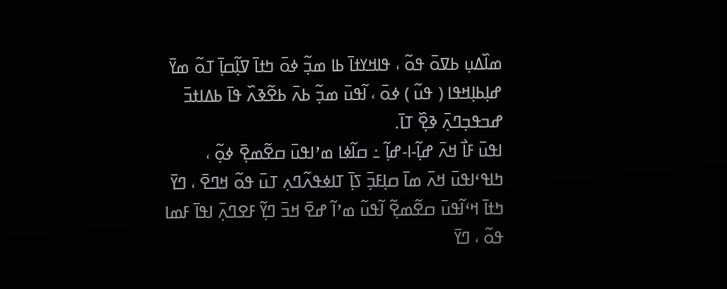ߘߊ߰ߡߎ߲ ߕߜߋ߫ ߟߋ߬ ، ߟߊߞߌߙߊ߫ ߕߊ ߘߏ߲߬ ߦߋ߫ ߤߙߊ߫ ߜߊ߲߬ߛߊ߲߫ ߠߋ߬ ߘߌ߫ ߝߊ߲ߕߊ߲ߞߟߊ ( ߟߎ߬ ) ߦߋ߫ ، ߊ߬ߟߎ߫ ߘߏ߲߬ ߕߍ߫ ߕߐ߬ߢߍ߰ ߟߊ߫ ߕߡߊߙߏ߫ ߝߏߟߏ߲ߣߍ߲߫ ߢߐ߲߰ ߠߊ߫.
ߊߟߎ߫ ߓߊ߯ ߞߍ߫ ߝߊ߲߬-ߊ-ߝߊ߲߬ ߸ ߛߊ߬ߦߊ ߘߴߊߟߎ߫ ߛߐ߬ߘߐ߲߫ ߦߋ߲߬ ، ߤߊߟߵߊߟߎ߫ ߞߍ߫ ߘߊ߫ ߛߊ߲ߓߏ߲߫ ߖߊ߲߫ ߠߊߦߟߍ߬ߣߍ߲ ߠߎ߫ ߟߋ߬ ߞߣߐ߫ ، ߣߌ߫ ߤߙߊ߫ ߞߵߊ߬ߟߎ߫ ߛߐ߬ߘߐ߲߬ ߊ߬ߟߎ߬ ߘߴߊ߬ ߝߐ߫ ߞߏ߫ ߣߌ߲߬ ߓߐߣߍ߲߫ ߊߟߊ߫ ߓߘߊ ߟߋ߬ ، ߣߌ߫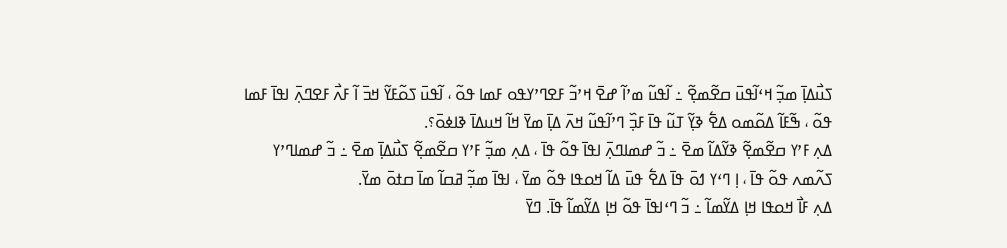ߖߎ߯ߡߊ߲߫ ߘߏ߲߬ ߞߵߊ߬ߟߎ߫ ߛߐ߬ߘߐ߲߬ ߸ ߊ߬ߟߎ߬ ߘߴߊ߬ ߝߐ߫ ߞߴߏ߬ ߓߐߣߴߌߟߋ ߓߘߊ ߟߋ߬ ، ߊ߬ߟߎ߫ ߖߋ߬ߓߌ߬ ߞߏ߫ ߊ߬ ߓߍ߯ ߓߐߣߍ߲߫ ߊߟߊ߫ ߓߘߊ ߟߋ߬ ، ߒ߬ߓߊ߬ ߡߋ߬ߘߋ ߡߐ߱ ߢߌ߲߬ ߠߎ߬ ߟߊ߫ ߓߏ߲߰ ߣߴߊ߬ߟߎ߬ ߞߍ߫ ߡߊ߲߫ ߘߌ߫ ߞߊ߬ ߞߎߡߊ߫ ߢߊߦߋ߫؟.
ߡߍ߲ ߓߴߌ ߛߐ߬ߘߐ߲߬ ߢߌ߬ߡߊ߬ ߘߐ߫ ߸ ߏ߬ ߝߘߊߣߍ߲߫ ߊߟߊ߫ ߟߋ߬ ߟߊ߫ ، ߡߍ߲ ߘߏ߲߬ ߓߴߌ ߛߐ߬ߘߐ߲߬ ߖߎ߯ߡߊ߲߫ ߘߐ߫ ߸ ߏ߬ ߝߘߊߣߴߌ ߖߍ߬ߘߍ ߟߋ߬ ߟߊ߫ ، ߊ߲ ߣߵߌ ߗߋ߫ ߟߊ߫ ߡߐ߱ ߟߎ߫ ߡߊ߬ ߞߋߟߊ ߟߋ߬ ߘߌ߫ ، ߊߟߊ߫ ߘߏ߲߬ ߥߛߊ߬ ߘߊ߫ ߛߙߋ߫ ߘߌ߫.
ߡߍ߲ ߓߊ߯ ߞߋߟߊ ߞߊ߲ ߡߌ߬ߘߊ߬ ߸ ߏ߬ ߣߵߊߟߊ߫ ߟߋ߬ ߞߊ߲ ߡߌ߬ߘߊ߬ ߟߊ߫. ߣߌ߫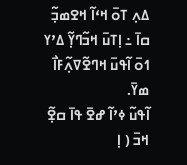ߡߍ߲ ߠߋ߫ ߞߵߊ߬ ߞߐߘߏ߲߬ ߛߊ߫ ߸ ߊ߲ߠߎ߫ ߞߏ߬ߣߌ߲߬ ߡߴߌ ߗߋ߫ ߊ߬ߟߎ߫ ߞߣߐ߬ߜߍ߲߬ߓߊ߯ ߘߌ߫.
ߊ߬ߟߎ߬ ߦߴߊ߬ ߝߐ߫ ߟߊ߫ ߛߐ߲߬ ߞߏ߫ ( ߊ߲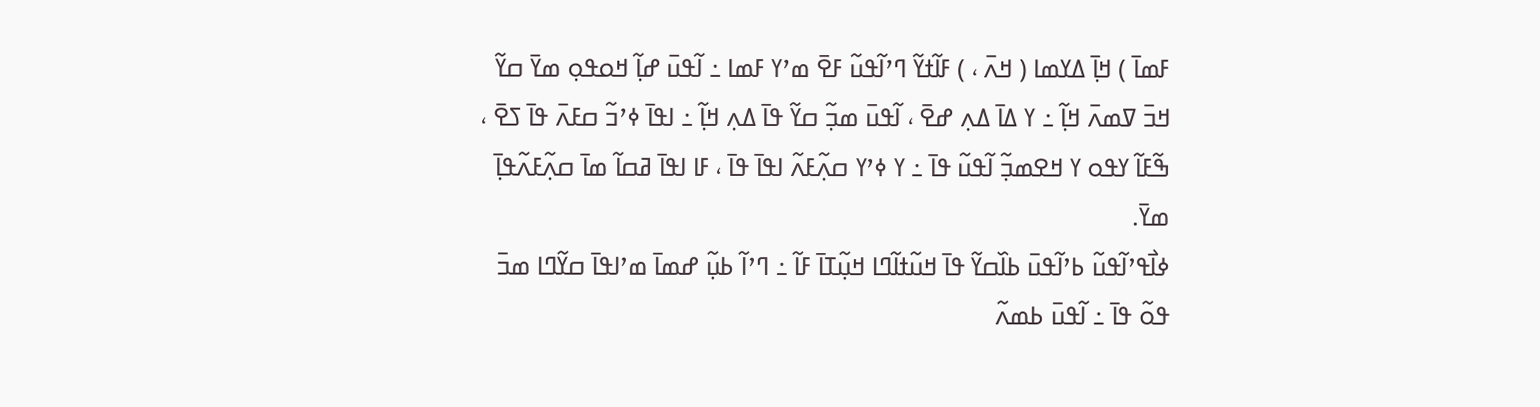ߓߘߊ߫ ) ߞߊ߲߫ ߡߌߘߊ ( ߞߍ߫ ، ) ߓߊ߬ߙߌ߬ ߣߴߊ߬ߟߎ߬ ߓߐ߫ ߘߴߌ ߓߘߊ ߸ ߊ߬ߟߎ߫ ߝߊ߲߬ ߞߋߟߋ߲ ߘߌ߫ ߛߌ߬ ߞߏ߫ ߜߘߍ߫ ߞߊ߲߬ ߸ ߌ ߡߊ߫ ߡߍ߲ ߝߐ߫ ، ߊ߬ߟߎ߫ ߘߏ߲߬ ߛߌ߬ ߟߊ߫ ߡߍ߲ ߞߊ߲߬ ߸ ߊߟߊ߫ ߦߴߏ߬ ߛߓߍ߫ ߟߊ߫ ߖߐ߫ ، ߒ߬ߓߊ߬ ߌߟߋ ߌ ߞߐߘߏ߲߬ ߊ߬ߟߎ߬ ߟߊ߫ ߸ ߌ ߦߴߌ ߛߍ߲߬ߓߍ߬ ߊߟߊ߫ ߟߊ߫ ، ߓߊ ߊߟߊ߫ ߥߛߊ߬ ߘߊ߫ ߛߍ߲߬ߓߍ߬ߟߊ߲߫ ߘߌ߫.
ߦߊ߯ߟߴߊ߬ߟߎ߬ ߕߴߊ߬ߟߎ߫ ߕߊ߰ߛߌ߬ ߟߊ߫ ߞߎ߬ߙߊ߬ߣߊ ߞߎ߲߬ߠߊ߫ ߓߊ߬ ߸ ߣߴߊ߬ ߕߎ߲߬ ߝߘߊ߫ ߘߴߊߟߊ߫ ߛߌ߬ߣߊ ߘߏ߫ ߟߋ߬ ߟߊ߫ ߸ ߊ߬ߟߎ߫ ߕߘߍ߬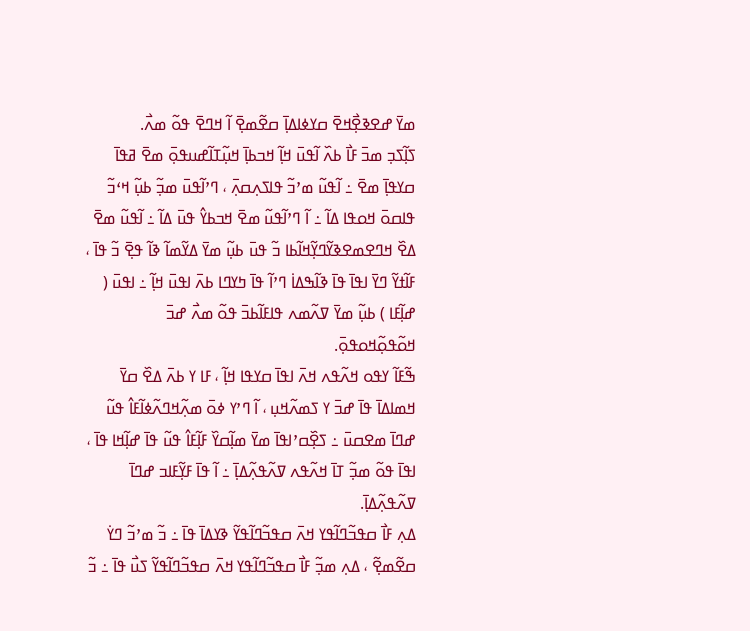ߘߌ߫ ߝߐߢߐ߲߯ߞߐ߫ ߛߌߦߊߡߊ߲߫ ߛߐ߬ߘߐ߲߫ ߊ߬ ߞߣߐ߫ ߟߋ߬ ߘߍ߯.
ߖߊ߲߬ߖߏ߲ ߘߏ߫ ߓߊ߯ ߕߍ߰ ߊ߬ߟߎ߫ ߞߊ߲߬ ߞߏߕߊ߲߫ ߞߎ߲߬ߠߊ߬ߝߎߟߋ߲߫ ߘߐ߫ ߥߟߊ߫ ߛߌߟߊ߲߫ ߘߐ߫ ߸ ߊ߬ߟߎ߬ ߘߴߏ߬ ߟߊߖߍ߲ߛߍ߲߫ ، ߣߴߊ߬ߟߎ߫ ߘߏ߲߬ ߕߎ߲߬ ߞߵߏ߬ ߟߊߛߋ߫ ߞߋߟߊ ߡߊ߬ ߸ ߊ߬ ߣߴߊ߬ߟߎ߬ ߘߐ߫ ߞߏߕߌ߮ ߟߎ߫ ߡߊ߬ ߸ ߊ߬ߟߎ߬ ߘߐ߫ ߡߐ߰ ߞߣߐߘߐߢߌ߬ߣߌ߲߬ߞߊ߬ߕߊ ߏ߬ ߟߎ߫ ߕߎ߲߬ ߘߌ߫ ߡߌ߬ߘߊ߬ ߢߊ߬ ߟߐ߲߫ ߏ߬ ߟߊ߫ ، ߓߊ߬ߙߌ߬ ߣߌ߫ ߊߟߊ߫ ߟߊ߫ ߢߊ߬ߒߡߊ߭ ߣߴߊ߬ ߟߊ߫ ߤߌߣߊ ߕߍ߫ ߊߟߎ߫ ߞߊ߲߬ ߸ ߊߟߎ߫ ( ߝߊ߲߬ߓߊ ) ߕߎ߲߬ ߘߌ߫ ߜߍ߬ߘߍ ߟߊߓߊ߬ߕߏ߫ ߟߋ߬ ߘߍ߯ ߝߏ߫ ߞߋ߬ߟߋ߲߬ߞߋߟߋ߲߫.
ߒ߬ߓߊ߬ ߌߟߋ ߞߍ߬ߟߍ ߞߍ߫ ߊߟߊ߫ ߛߌߟߊ ߞߊ߲߬ ، ߓߊ ߌ ߕߍ߫ ߡߐ߰ ߛߌ߫ ߞߘߊߡߊ߫ ߟߊ߫ ߝߏ߫ ߌ ߖߘߍ߬ߞߎ߲ ، ߊ߬ ߣߴߌ ߦߋ߫ ߘߍ߲߬ߞߣߍ߬ߦߊ߬ߓߊ߮ ߟߎ߬ ߝߣߊ߫ ߘߐߛߎ߫ ߸ ߖߐ߲߰ߛߴߊߟߊ߫ ߘߌ߫ ߘߊ߲߬ߛߌ߰ ߓߊ߲߬ߓߊ߮ ߟߎ߬ ߟߊ߫ ߝߊ߲߬ߞߊ ߟߊ߫ ، ߊߟߊ߫ ߟߋ߬ ߘߏ߲߬ ߠߊ߫ ߞߍ߬ߟߍ ߜߍ߬ߟߍ߲߬ߡߊ߲߫ ߸ ߊ߬ ߟߊ߫ ߓߌ߲߬ߓߊߏ ߝߣߊ߫ ߜߍ߬ߟߍ߲߬ߡߊ߲߫.
ߡߍ߲ ߓߊ߯ ߛߟߏ߬ߣߊ߬ߟߌ ߞߍ߫ ߛߟߏ߬ߣߊ߬ߟߌ߬ ߢߌߡߊ߫ ߟߊ߫ ߸ ߏ߬ ߘߴߏ߬ ߣߌ߭ ߛߐ߬ߘߐ߲߬ ، ߡߍ߲ ߘߏ߲߬ ߓߊ߯ ߛߟߏ߬ߣߊ߬ߟߌ ߞߍ߫ ߛߟߏ߬ߣߊ߬ߟߌ߬ ߖߎ߯ ߟߊ߫ ߸ ߏ߬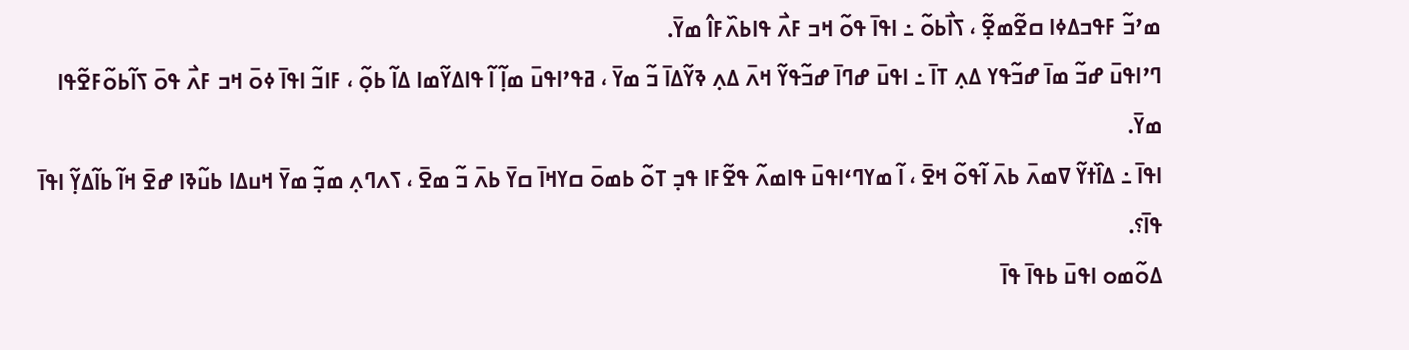ߘߴߏ߬ ߓߟߏߡߦߊ ߛߐ߬ߘߐ߲߬ ، ߖߊ߯ߕߋ߬ ߸ ߊߟߊ߫ ߟߋ߬ ߞߏ ߓߍ߯ ߟߊߕߍ߰ߓߊ߮ ߘߌ߫.
ߣߴߊߟߎ߫ ߝߏ߬ ߘߊ߫ ߝߏ߬ߟߌ ߡߍ߲ ߠߊ߫ ߸ ߊߟߎ߫ ߝߣߊ߫ ߝߏ߬ߟߌ߬ ߞߍ߫ ߡߍ߲ ߢߌ߬ߡߊ߫ ߏ߬ ߘߌ߫ ، ߥߟߴߊߟߎ߫ ߘߊ߲߬ ߊ߬ ߟߊߡߌ߬ߘߊ ߡߊ߬ ߕߋ߲߬ ، ߓߊߏ߬ ߊߟߊ߫ ߦߋ߫ ߞߏ ߓߍ߯ ߟߋ߫ ߖߊ߬ߕߋ߬ߓߐ߬ߟߊ ߘߌ߫.
ߊߟߊ߫ ߸ ߡߊ߰ߙߌ߬ ߜߘߍ߫ ߕߍ߫ ߊ߬ߟߋ߬ ߞߐ߫ ، ߊ߬ ߘߌߣߵߊߟߎ߫ ߟߊߘߍ߬ ߟߐ߬ߓߊ ߟߏ߲ ߠߋ߬ ߕߘߋ߫ ߛߌߞߊ߫ ߛߌ߫ ߕߍ߫ ߏ߬ ߘߐ߫ ، ߖߍߣߍ߲ ߘߏ߲߬ ߘߌ߫ ߞߎߡߊ ߕߎ߬ߢߊ ߝߐ߫ ߞߊ߬ ߕߊ߬ߡߌ߲߬ ߊߟߊ߫ ߟߊ߫؟.
ߡߋ߬ߘߋ ߊߟߎ߫ ߕߟߊ߫ ߟߊ߫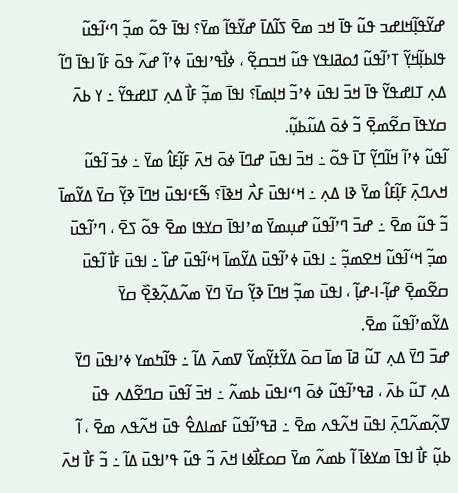ߝߌ߬ߟߊ߲߬ߞߊߝߏ ߟߎ߬ ߟߊ߫ ߞߏ ߘߐ߫ ߖߊ߬ߡߊ߫ ߝߌ߬ߟߊ߬ ߘߌ߫؟ ߊߟߊ߫ ߟߋ߬ ߘߏ߲߬ ߣߵߊ߬ߟߎ߬ ߟߊߕߊ߲߬ߞߌ߲߬ ߠߴߊ߬ߟߎ߬ ߗߋߥߊߟߌ ߟߎ߬ ߞߏߛߐ߲߬ ، ߦߊ߯ߟߴߊߟߎ߫ ߦߴߊ߬ ߝߍ߬ ߟߋ߫ ߓߊ߬ ߊߟߊ߫ ߣߊ߬ ߡߍ߲ ߠߊߝߟߌ߬ ߟߊ߫ ߞߏ߫ ߊߟߎ߫ ߦߴߏ߬ ߞߊ߲ߘߊ߫؟ ߊߟߊ߫ ߘߏ߲߬ ߓߊ߯ ߡߍ߲ ߠߊߝߟߌ߬ ߸ ߌ ߕߍ߫ ߛߌߟߊ߫ ߛߐ߬ߘߐ߲߫ ߏ߬ ߦߋ߫ ߡߎ߬ߕߎ߲߬.
ߊ߬ߟߎ߬ ߦߴߊ߬ ߞߊ߬ߣߌ߲߬ ߠߊ߫ ߟߋ߬ ߸ ߞߏ߫ ߊߟߎ߫ ߝߣߊ߫ ߦߋ߫ ߞߍ߫ ߓߊ߲߬ߓߊ߮ ߘߌ߫ ߸ ߦߏ߫ ߊ߬ߟߎ߬ ߞߍߣߍ߲߫ ߓߊ߲߬ߓߊ߮ ߘߌ߫ ߢߊ ߡߍ߲ ߸ ߞߵߊߟߎ߫ ߓߍ߯ ߞߢߊ߫؟ ߒ߬ߓߵߊߟߎ߫ ߞߣߊ߫ ߢߌ߲߬ ߛߌ߫ ߡߌ߬ߘߊ߫ ߏ߬ ߟߎ߬ ߘߐ߫ ߸ ߝߏ߫ ߣߴߊ߬ߟߎ߬ ߝߎ߲ߘߌ߫ ߘߴߊߟߊ߫ ߛߌߟߊ ߘߐ߫ ߟߋ߬ ߖߐ߫ ، ߣߴߊ߬ߟߎ߫ ߘߏ߲߬ ߞߵߊ߬ߟߎ߬ ߞߐߘߏ߲߬ ߸ ߊߟߎ߫ ߦߴߊ߬ߟߎ߫ ߡߌ߬ߘߊ߫ ߞߵߊ߬ߟߎ߫ ߝߊ߰ ߸ ߊߟߎ߫ ߓߊ߯ ߊ߬ߟߎ߫ ߛߐ߬ߘߐ߲߫ ߝߊ߲߬-ߊ-ߝߊ߲߬ ، ߊߟߎ߫ ߘߏ߲߬ ߞߣߊ߫ ߢߌ߲߬ ߛߌ߫ ߣߌ߫ ߘߍ߬ߡߍ߲߬ߢߐ߲߰ ߛߌ߫ ߡߌ߬ߘߴߊ߬ߟߎ߬ ߘߐ߫.
ߝߏ߫ ߣߌ߫ ߡߍ߲ ߠߎ߬ ߥߊ߫ ߘߊ߫ ߛߋ߫ ߡߌ߬ߙߌ߲߬ߘߌ߬ ߜߘߍ߫ ߡߊ߬ ߸ ߟߊ߬ߤߘߌ ߦߴߊߟߎ߫ ߣߌ߫ ߡߍ߲ ߠߎ߬ ߕߍ߫ ، ߥߟߴߊ߬ߟߎ߬ ߦߋ߫ ߣߵߊߟߎ߫ ߕߘߍ߬ ߸ ߞߏ߫ ߊ߬ߟߎ߫ ߛߣߐ߬ߡߍ ߟߎ߫ ߜߍ߲߬ߘߍ߬ߣߍ߲߫ ߊߟߎ߫ ߞߍ߬ߟߍ ߘߐ߫ ߸ ߥߟߴߊ߬ߟߎ߬ ߓߘߊߡߐ߮ ߟߎ߫ ߞߍ߬ߟߍ ߘߐ߫ ، ߊ߬ ߕߎ߲߬ ߓߊ߯ ߊߟߊ߫ ߘߌߦߊ߫ ߊ߬ ߕߘߍ߬ ߘߌ߫ ߛߋߓߊ߯ߦߊ ߞߍ߫ ߏ߬ ߟߎ߬ ߟߴߊߟߎ߫ ߡߊ߬ ߸ ߏ߬ ߓߊ߯ ߞߍ߫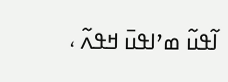ߊ߬ߟߎ߬ ߘߴߊߟߎ߫ ߞߟߍ߬ ،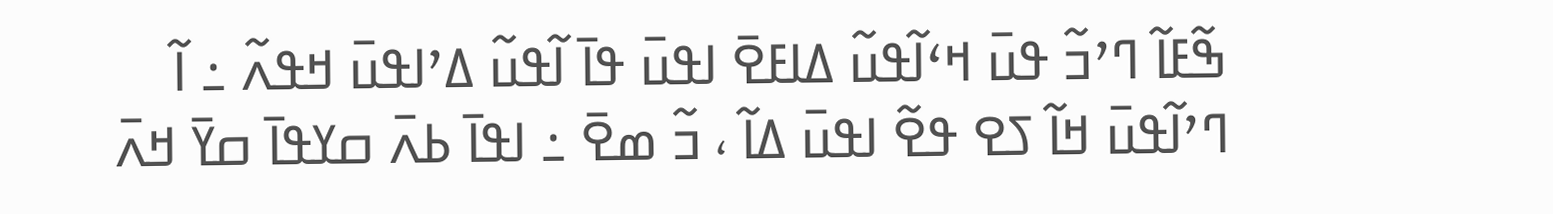ߒ߬ߓߊ߬ ߣߴߏ߬ ߟߎ߫ ߞߵߊ߬ߟߎ߬ ߡߊߓߐ߫ ߊߟߎ߫ ߟߊ߫ ߊ߬ߟߎ߬ ߡߴߊߟߎ߫ ߞߟߍ߬ ߸ ߊ߬ ߣߴߊ߬ߟߎ߫ ߞߊ߬ ߖߐ ߟߐ߬ ߊߟߎ߫ ߡߊ߬ ، ߏ߬ ߘߐ߫ ߸ ߊߟߊ߫ ߕߍ߫ ߛߌߟߊ߫ ߛߌ߫ ߞߍ߫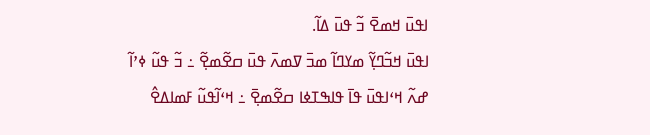ߊߟߎ߫ ߞߘߐ߫ ߏ߬ ߟߎ߫ ߡߊ߬.
ߊߟߎ߫ ߞߏ߬ߣߌ߲߬ ߘߌߣߊ߬ ߘߏ߫ ߜߘߍ߫ ߟߎ߫ ߛߐ߬ߘߐ߲߬ ߸ ߏ߬ ߟߎ߬ ߦߴߊ߬ ߝߍ߬ ߞߵߊߟߎ߫ ߟߊ߫ ߟߊߒߠߦߊ ߛߐ߬ߘߐ߲߫ ߸ ߞߵߊ߬ߟߎ߬ ߓߘߊߡߐ߮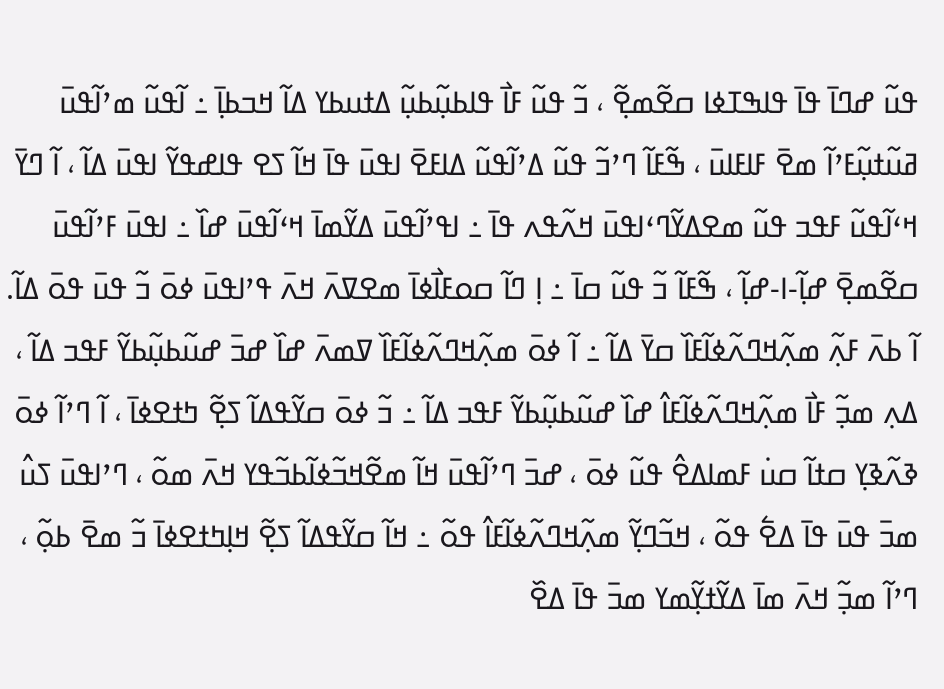ߟߎ߬ ߝߣߊ߫ ߟߊ߫ ߟߊߒߠߦߊ ߛߐ߬ߘߐ߲߬ ، ߏ߬ ߟߎ߬ ߓߊ߯ ߟߊߕߎ߲߬ߕߎ߲߬ ߡߙߎߕߌ ߡߊ߬ ߞߏߕߊ߲߫ ߸ ߊ߬ߟߎ߬ ߘߴߊ߬ߟߎ߫ ߥߎ߬ߙߎ߲߬ߓߴߊ߬ ߘߐ߫ ߓߊߓߊߎ߫ ، ߒ߬ߓߊ߬ ߣߴߏ߬ ߟߎ߬ ߡߴߊ߬ߟߎ߬ ߡߊߓߐ߫ ߊߟߎ߫ ߟߊ߫ ߞߊ߬ ߖߐ ߟߊߝߟߌ߬ ߊߟߎ߫ ߡߊ߬ ، ߊ߬ ߣߌ߫ ߞߵߊ߬ߟߎ߬ ߓߟߏ ߟߎ߬ ߘߐߡߌ߬ߣߵߊߟߎ߫ ߞߍ߬ߟߍ ߟߊ߫ ߸ ߊߟߴߊ߬ߟߎ߫ ߡߌ߬ߘߊ߫ ߞߵߊ߬ߟߎ߫ ߝߊ߰ ߸ ߊߟߎ߫ ߓߴߊ߬ߟߎ߫ ߛߐ߬ߘߐ߲߫ ߝߊ߲߬-ߊ-ߝߊ߲߬ ، ߒ߬ߓߊ߬ ߏ߬ ߟߎ߬ ߛߊ߫ ߸ ߊ߲ ߣߊ߬ ߛߋߓߊ߯ߦߊ߫ ߘߐߜߍ߫ ߞߍ߫ ߟߴߊߟߎ߫ ߦߋ߫ ߏ߬ ߟߎ߫ ߟߋ߫ ߡߊ߬.
ߊ߬ ߕߍ߫ ߓߍ߲߬ ߘߍ߲߬ߞߣߍ߬ߦߊ߬ߓߊ߰ ߛߌ߫ ߡߊ߬ ߸ ߊ߬ ߦߋ߫ ߘߍ߲߬ߞߣߍ߬ߦߊ߬ߓߊ߰ ߜߘߍ߫ ߝߊ߰ ߝߏ߫ ߝߎ߬ߕߎ߲߬ߕߌ߬ ߓߟߏ ߡߊ߬ ، ߡߍ߲ ߘߏ߲߬ ߓߊ߯ ߘߍ߲߬ߞߣߍ߬ߦߊ߬ߓߊ߮ ߝߊ߰ ߝߎ߬ߕߎ߲߬ߕߌ߬ ߓߟߏ ߡߊ߬ ߸ ߏ߬ ߦߋ߫ ߛߌ߬ߟߡߊ߬ ߖߐ߲߬ ߤߙߐߦߊ߫ ، ߊ߬ ߣߴߊ߬ ߦߋ߫ ߢߍ߬ߢߌ߲ ߛߙߊ߬ ߛߎ߭ ߓߘߊߡߐ߮ ߟߎ߬ ߦߋ߫ ، ߝߏ߫ ߣߴߊ߬ߟߎ߫ ߞߊ߬ ߘߐ߬ߞߏ߬ߦߊ߬ߕߏ߬ߟߌ ߞߍ߫ ߘߋ߬ ، ߣߴߊߟߎ߫ ߖߎ߮ ߘߏ߫ ߟߎ߫ ߟߊ߫ ߡߐ߱ ߟߋ߬ ، ߞߏ߬ߣߌ߲߬ ߘߍ߲߬ߞߣߍ߬ߦߊ߬ߓߊ߮ ߟߋ߬ ߸ ߞߊ߬ ߛߌ߬ߟߡߊ߬ ߖߐ߲߬ ߞߊ߲ߤߙߐߦߊ߫ ߏ߬ ߘߐ߫ ߕߋ߲߬ ، ߣߴߊ߬ ߘߏ߲߬ ߞߍ߫ ߘߊ߫ ߡߌ߬ߙߌ߲߬ߘߌ ߘߏ߫ ߟߊ߫ ߡߐ߰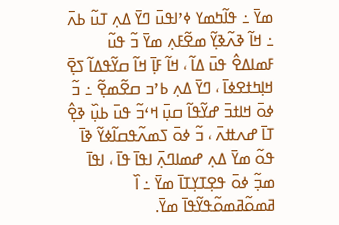ߘߌ߫ ߸ ߟߊ߬ߤߘߌ ߦߴߊߟߎ߫ ߣߌ߫ ߡߍ߲ ߠߎ߬ ߕߍ߫ ߸ ߞߊ߬ ߢߍ߬ߢߌ߲߬ ߘߐ߬ߓߍ߲ ߘߌ߫ ߏ߬ ߟߎ߬ ߓߘߊߡߐ߮ ߟߎ߫ ߡߊ߬ ، ߞߊ߬ ߓߊ߲߫ ߞߊ߬ ߛߌ߬ߟߡߊ߬ ߖߐ߲߫ ߞߊ߲ߤߙߐߦߊ߫ ، ߣߌ߫ ߡߍ߲ ߕߴߏ ߛߐ߬ߘߐ߲߬ ߸ ߏ߬ ߦߋ߫ ߞߊߙߏ߫ ߝߌ߬ߟߊ߬ ߛߎ߲߫ ߞߵߏ߬ ߟߎ߫ ߕߎ߲߰ ߢߐ߲߮ ߠߊ߫ ߝߍߚߍ߫ ، ߏ߬ ߦߋ߫ ߖߘߍ߬ߟߛߊ߬ߦߌ߬ ߢߊ߫ ߟߋ߬ ߘߌ߫ ߡߍ߲ ߝߘߊߣߍ߲߫ ߊߟߊ߫ ߟߊ߫ ، ߊߟߊ߫ ߘߏ߲߬ ߦߋ߫ ߟߐ߲ߠߌ߲ߠߊ߫ ߘߌ߫ ߸ ߊ߰ ߥߘߋ߬ߥߘߋ߬ߟߌ߬ߟߊ߫ ߘߌ߫.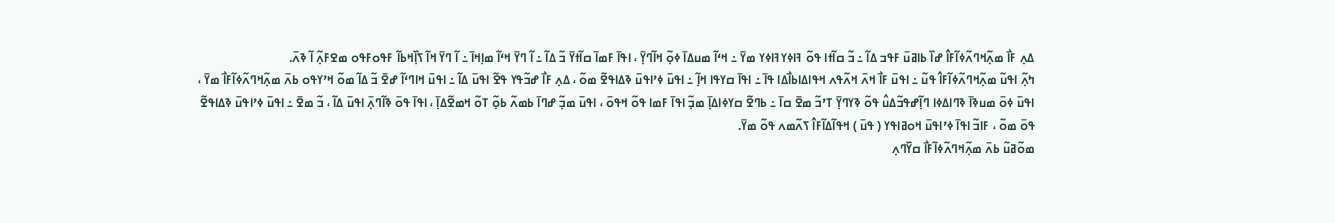ߡߍ߲ ߓߊ߯ ߘߍ߲߬ߞߣߍ߬ߦߊ߬ߓߊ߮ ߝߊ߰ ߕߊߥߎ߫ ߓߟߏ ߡߊ߬ ߸ ߏ߬ ߛߊ߬ߙߊ ߟߋ߬ ߔߊߦߌߔߊߦߌ ߘߌ߫ ߸ ߞߵߊ߬ ߘߎߡߊ߫ ߦߋ߲߬ ߞߊ߬ߣߌ߲߫ ، ߊߟߊ߫ ߓߘߊ߫ ߛߊ߬ߙߌ߫ ߏ߬ ߡߊ߬ ߸ ߊ߬ ߣߌ߫ ߞߵߊ߬ ߘߊ߲ߞߊ߫ ߸ ߊ߬ ߣߌ߫ ߞߊ߬ ߖߊ߲߰ߞߕߊ߬ ߓߟߋߓߟߋ ߘߐߓߍ߲߬ ߊ߬ ߢߍ߫.
ߤߍ߲߬ ߊߟߎ߬ ߘߍ߲߬ߞߣߍ߬ߦߊ߬ߓߊ߮ ߟߎ߬ ߸ ߊߟߎ߫ ߓߊ߯ ߞߍ߫ ߞߍ߬ߟߍ ߞߟߊߡߊߕߊ߯ߡߊ ߟߊ߫ ߸ ߊߟߊ߫ ߛߌߟߊ ߞߊ߲߬ ߸ ߊߟߎ߫ ߦߴߊߟߎ߫ ߢߡߊߟߐ߬ ߘߋ߬ ، ߡߍ߲ ߓߊ߯ ߝߏ߬ߟߌ ߟߐ߬ ߊߟߎ߫ ߡߊ߬ ߸ ߊߟߎ߫ ߞߊߣߵߊ߬ ߝߐ߫ ߏ߬ ߡߊ߬ ߘߋ߬ ߞߴߌߟߋ ߕߍ߫ ߘߍ߲߬ߞߣߍ߬ߦߊ߬ߓߊ߯ ߘߌ߫ ، ߊߟߎ߫ ߦߋ߫ ߘߎߢߊ߫ ߢߣߊߡߦߊ ߣߊ߲߬ߝߟߏ߬ߡߎ߮ ߟߋ߬ ߢߌߣߌ߲߫ ߠߴߏ߬ ߘߐ߫ ߛߊ߫ ߸ ߕߣߐ߬ ߛߌߦߊߡߊ߲߫ ߘߏ߲߬ ߊߟߊ߫ ߓߘߊ ߟߋ߬ ߞߟߋ߫ ، ߊߟߎ߫ ߘߏ߲߬ ߝߣߊ߫ ߕߘߍ߬ ߕߋ߲߬ ߠߋ߬ ߞߘߐ߬ߡߊ߲߫ ، ߊߟߊ߫ ߟߋ߫ ߢߊ߬ߣߍ߲߫ ߊߟߎ߫ ߡߊ߬ ، ߏ߬ ߘߐ߫ ߸ ߊߟߎ߫ ߦߴߊߟߎ߫ ߢߡߊߟߐ߬ ߟߋ߫ ߘߋ߬ ، ߓߊߏ߬ ߊߟߊ߫ ߦߴߊߟߎ߫ ߞߋߥߊߟߌ ( ߟߎ߫ ) ߞߟߊ߬ߡߊ߬ߓߊ߮ ߖߍ߬ߘߍ ߟߋ߬ ߘߌ߫.
ߘߋ߬ߥߎ߬ ߕߍ߫ ߘߍ߲߬ߞߣߍ߬ߦߊ߬ߓߊ߯ ߛߌ߰ߣߍ߲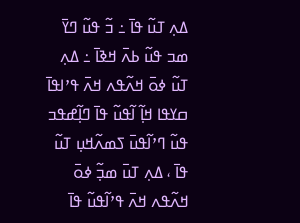ߡߍ߲ ߠߎ߬ ߟߊ߫ ߸ ߏ߬ ߟߎ߬ ߣߌ߫ ߘߏ ߟߎ߬ ߕߍ߫ ߞߢߊ߫ ߸ ߡߍ߲ ߠߎ߬ ߦߋ߫ ߞߍ߬ߟߍ ߞߍ߫ ߟߴߊߟߊ߫ ߛߌߟߊ ߞߊ߲߬ ߊ߬ߟߎ߬ ߟߊ߫ ߣߊ߲߬ߝߟߏ ߟߎ߬ ߣߴߊ߬ߟߎ߫ ߖߘߍ߬ߞߎ߲ ߠߎ߬ ߟߊ߫ ، ߡߍ߲ ߠߎ߫ ߘߏ߲߬ ߦߋ߫ ߞߍ߬ߟߍ ߞߍ߫ ߟߴߊ߬ߟߎ߬ ߟߊ߫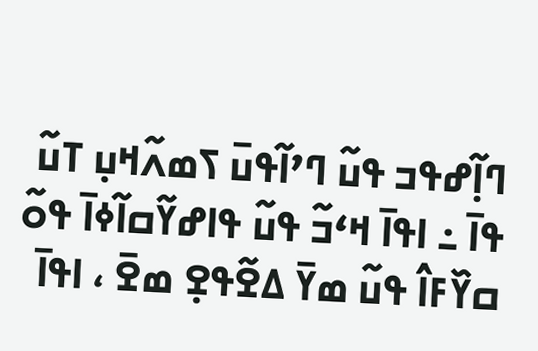ߣߊ߲߬ߝߟߏ ߟߎ߬ ߣߴߊ߬ߟߎ߫ ߖߘߍ߬ߞߎ߲ ߠߎ߬ ߟߊ߫ ߸ ߊߟߊ߫ ߞߵߏ߬ ߟߎ߬ ߟߊߝߌ߬ߛߊ߬ߦߊ߫ ߟߋ߬ ߛߌ߰ߓߊ߮ ߟߎ߬ ߘߌ߫ ߡߐ߬ߟߐ߲ ߘߐ߫ ، ߊߟߊ߫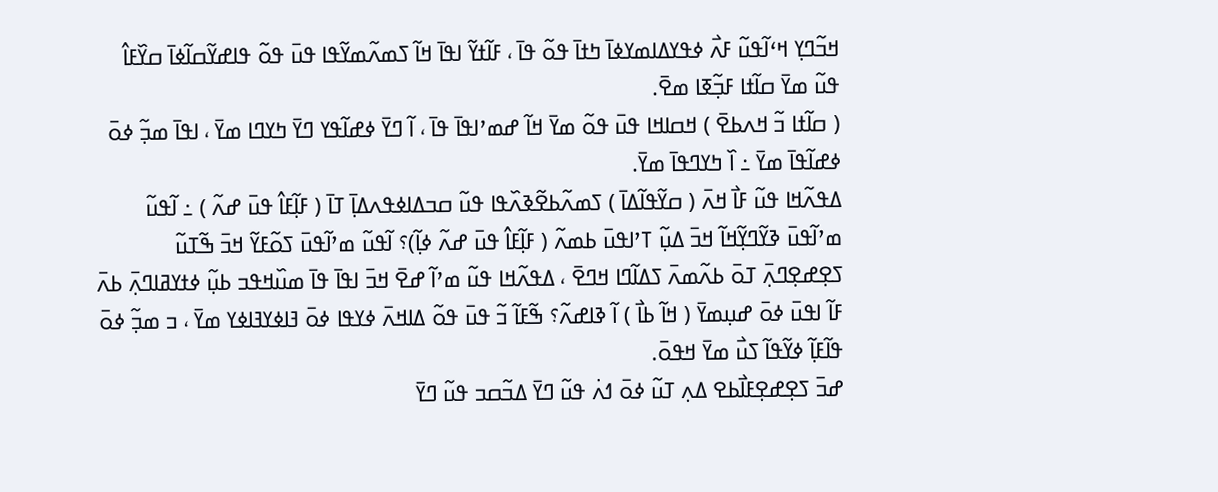ߞߏ߬ߣߌ߲ ߞߵߊ߬ߟߎ߬ ߓߍ߯ ߦߟߌߡߊߘߌߦߊ߫ ߤߙߊ߫ ߟߋ߬ ߟߊ߫ ، ߓߊ߬ߙߌ߬ ߊߟߊ߫ ߞߊ߬ ߖߘߍ߬ߘߌ߬ߟߊ ߟߎ߫ ߟߋ߬ ߟߊߝߌ߬ߛߊ߬ߦߊ߫ ߛߌ߰ߓߊ߮ ߟߎ߬ ߘߌ߫ ߛߊ߬ߙߊ ߓߏ߲߬ߧߊ ߘߐ߫.
( ߛߊ߬ߙߊ ߏ߬ ߞߍߕߐ߫ ) ߞߛߊߞߊ ߟߎ߫ ߟߋ߬ ߘߌ߫ ߞߊ߬ ߝߘߴߊߟߊ߫ ߟߊ߫ ، ߊ߬ ߣߌ߫ ߦߝߊ߬ߟߌ ߣߌ߫ ߤߌߣߊ ߘߌ߫ ، ߊߟߊ߫ ߘߏ߲߬ ߦߋ߫ ߦߝߊ߬ߟߊ߫ ߘߌ߫ ߸ ߊ߰ ߤߌߣߟߊ߫ ߘߌ߫.
ߡߟߍ߬ߞߊ ߟߎ߬ ߓߊ߯ ߞߍ߫ ( ߛߌ߬ߟߊ߬ߡߊ߫ ) ߖߘߍ߬ߕߐ߬ߢߍ߰ߟߊ ߟߎ߬ ߛߏߡߊߦߟߍߡߊ߲߫ ߠߊ߫ ( ߓߊ߲߬ߓߊ߮ ߟߎ߫ ߝߍ߬ ) ߸ ߊ߬ߟߎ߬ ߘߴߊ߬ߟߎ߫ ߢߌ߬ߣߌ߲߬ߞߊ߬ ߞߏ߫ ߡߎ߲߬ ߠߴߊߟߎ߫ ߕߘߍ߬ ( ߓߊ߲߬ߓߊ߮ ߟߎ߫ ߝߍ߬ ߦߊ߲߬)؟ ߊ߬ߟߎ߬ ߘߴߊ߬ߟߎ߫ ߖߋ߬ߓߌ߬ ߞߏ߫ ߒ߬ߠߎ߬ ߖߐ߲ߝߐ߲ߣߍ߲߫ ߠߋ߫ ߕߍ߬ߘߍ߫ ߖߡߊ߬ߣߊ ߞߣߐ߫ ، ߡߟߍ߬ߞߊ ߟߎ߬ ߘߴߊ߬ ߝߐ߫ ߞߏ߫ ߊߟߊ߫ ߟߊ߫ ߘߎ߰ߞߟߏ ߕߎ߲߬ ߦߙߌߥߊߣߍ߲߫ ߕߍ߫ ߓߊ߬ ߊߟߎ߫ ߦߋ߫ ߝߎ߲ߘߌ߫ ( ߞߊ߬ ߕߊ߯ ) ߊ߬ ߢߊߝߍ߬؟ ߒ߬ߓߊ߬ ߏ߬ ߟߎ߫ ߟߋ߬ ߡߊߞߍ߫ ߦߌߟߊ ߦߋ߫ ߔߊߦߌߔߊߦߌ ߘߌ߫ ، ߏ ߘߏ߲߬ ߦߋ߫ ߟߊ߬ߓߊ߲߬ ߦߌ߬ߟߊ߬ ߖߎ߯ ߘߌ߫ ߞߟߋ߫.
ߝߏ߫ ߖߐ߲ߝߐ߲ߓߊ߯ߕߐ ߡߍ߲ ߠߎ߬ ߦߋ߫ ߗߍ߭ ߟߎ߬ ߣߌ߫ ߡߏ߬ߛߏ ߟߎ߬ ߣߌ߫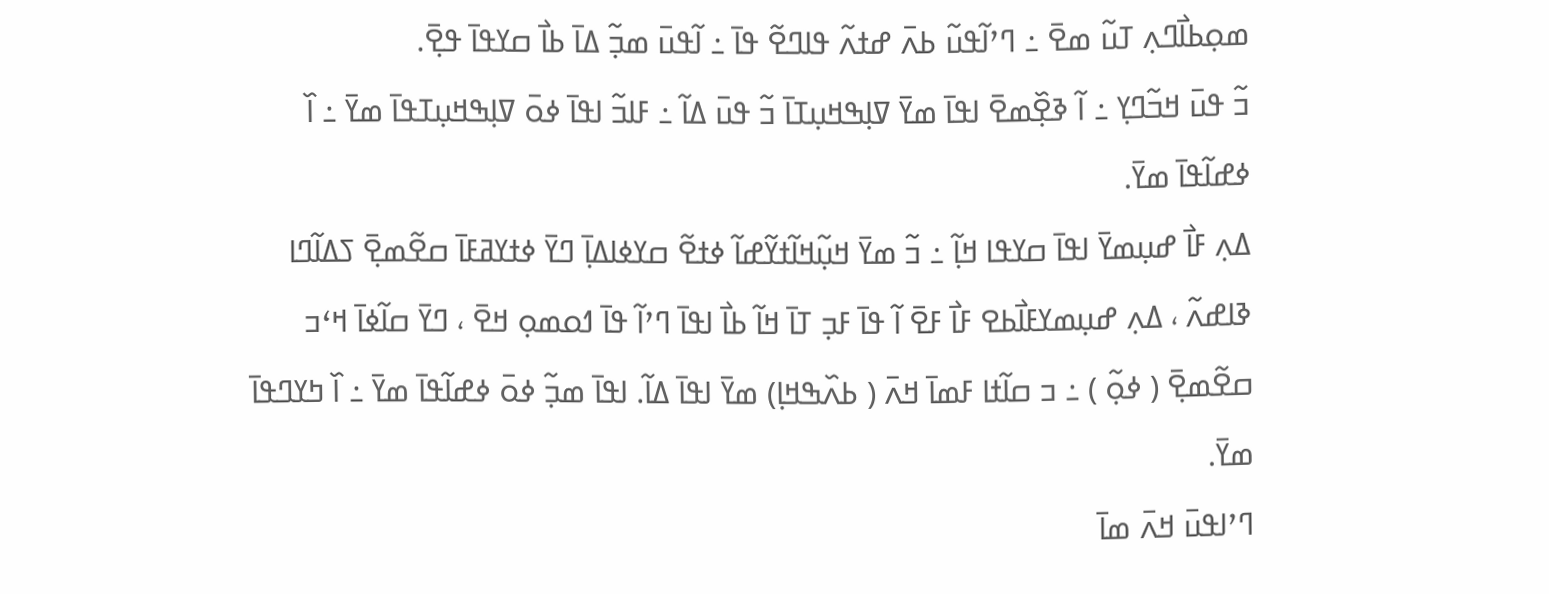ߘߋ߲ߕߊ߯ߣߍ߲ ߠߎ߬ ߘߐ߫ ߸ ߣߴߊ߬ߟߎ߬ ߕߍ߫ ߝߙߍ߬ ߟߊߣߐ߬ ߟߊ߫ ߸ ߊ߬ߟߎ߫ ߘߏ߲߬ ߡߊ߫ ߕߊ߯ ߛߌߟߊ߫ ߟߐ߲߫.
ߏ߬ ߟߎ߫ ߞߏ߬ߣߌ߲ ߸ ߊ߬ ߢߐ߲߰ߘߐ߫ ߊߟߊ߫ ߘߌ߫ ߜߊ߲ߒߞߎ߲ߠߊ߫ ߏ߬ ߟߎ߫ ߡߊ߬ ߸ ߓߊߏ߬ ߊߟߊ߫ ߦߋ߫ ߜߊ߲ߒߞߎ߲ߠߟߊ߫ ߘߌ߫ ߸ ߊ߰ ߦߝߊ߬ߟߊ߫ ߘߌ߫.
ߡߍ߲ ߓߊ߯ ߝߎ߲ߘߌ߫ ߊߟߊ߫ ߛߌߟߊ ߞߊ߲߬ ߸ ߏ߬ ߘߌ߫ ߞߎ߲߬ߞߊ߬ߙߌ߬ߝߊ߬ ߦߙߐ߬ ߛߌߦߊߡߊ߲߫ ߣߌ߫ ߦߙߌߥߓߊ߫ ߛߐ߬ߘߐ߲߫ ߖߡߊ߬ߣߊ ߢߊߝߍ߬ ، ߡߍ߲ ߝߎ߲ߘߌߓߊ߯ߕߐ ߓߊ߯ ߓߐ߫ ߊ߬ ߟߊ߫ ߓߏ߲ ߠߊ߫ ߞߊ߬ ߕߊ߯ ߊߟߊ߫ ߣߴߊ߬ ߟߊ߫ ߗߋߘߋ߲ ߞߐ߫ ، ߣߌ߫ ߛߊ߬ߦߊ߫ ߞߵߏ ߛߐ߬ߘߐ߲߫ ( ߦߋ߲߬ ) ߸ ߏ ߛߊ߬ߙߊ ߓߘߊ߫ ߞߍ߫ ( ߕߍ߰ߒߞߊ߲) ߘߌ߫ ߊߟߊ߫ ߡߊ߬. ߊߟߊ߫ ߘߏ߲߬ ߦߋ߫ ߦߝߊ߬ߟߊ߫ ߘߌ߫ ߸ ߊ߰ ߤߌߣߟߊ߫ ߘߌ߫.
ߣߴߊߟߎ߫ ߞߍ߫ ߘߊ߫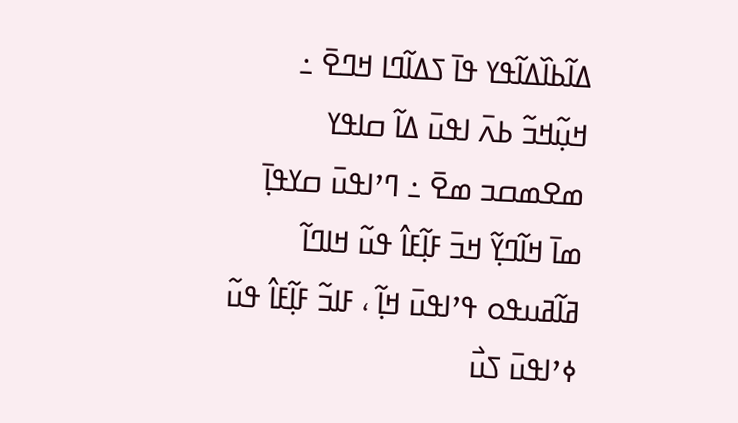ߡߊ߬ߕߊ߰ߡߊ߬ߟߌ ߟߊ߫ ߖߡߊ߬ߣߊ ߞߣߐ߫ ߸ ߞߎ߲߬ߞߏ߬ ߕߍ߫ ߊߟߎ߫ ߡߊ߬ ߛߊߟߌ ߘߐߘߛߏ ߘߐ߫ ߸ ߣߴߊߟߎ߫ ߛߌߟߊ߲߫ ߘߊ߫ ߞߊ߬ߣߌ߲߬ ߞߏ߫ ߓߊ߲߬ߓߊ߮ ߟߎ߬ ߞߊߣߊ߬ ߥߊ߬ߥߎߟߋ ߟߴߊߟߎ߫ ߞߊ߲߬ ، ߓߊߏ߬ ߓߊ߲߬ߓߊ߮ ߟߎ߬ ߦߴߊߟߎ߫ ߖߎ߯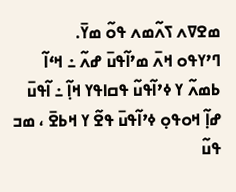ߘߐߜߍ ߖߍ߬ߘߍ ߟߋ߬ ߘߌ߫.
ߣߴߌߟߋ ߞߍ߫ ߘߴߊ߬ߟߎ߫ ߝߍ߬ ߸ ߞߵߊ߬ ߕߘߍ߬ ߌ ߦߴߊ߬ߟߎ߬ ߟߛߊߟߌ ߞߊ߲߬ ߸ ߊ߬ߟߎ߫ ߝߊ߲߬ ߞߋߟߋ߲ ߦߴߊ߬ߟߎ߫ ߟߐ߬ ߌ ߞߕߐ߫ ، ߘߏ ߟߎ߬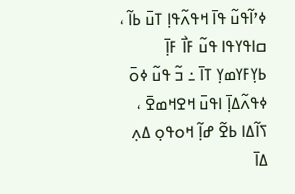ߦߴߊ߬ߟߎ߬ ߟߊ߫ ߞߟߍ߬ߟߊ߲ ߠߎ߫ ߕߊ߬ ، ߛߊߟߌߟߊ ߟߎ߬ ߓߊ߯ ߓߊ߲߫ ߕߌ߲ߓߌߘߌ߲ ߠߊ߫ ߸ ߏ߬ ߟߎ߬ ߦߋ߫ ߦߟߍ߬ߡߊ߲߫ ߊߟߎ߫ ߞߐߞߘߐ߫ ، ߖߊ߬ߡߊ ߕߐ߬ ߝߊ߲߬ ߞߋߟߋ߲ ߡߍ߲ ߡߊ߫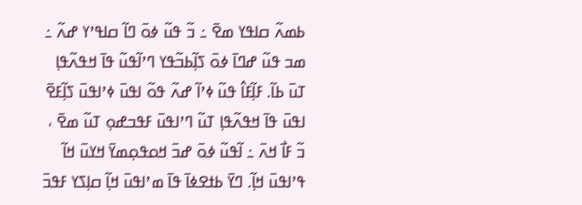ߕߘߍ߬ ߛߊߟߌ ߘߐ߫ ߸ ߏ߬ ߟߎ߬ ߦߋ߫ ߣߊ߬ ߛߊߟߴߌ ߝߍ߬ ߸ ߘߏ ߟߎ߬ ߝߣߊ߫ ߦߋ߫ ߖߊ߲߬ߕߏ߬ߟߌ ߣߴߊ߬ߟߎ߬ ߟߊ߫ ߞߟߍ߬ߟߊ߲ ߠߎ߫ ߕߊ߬. ߓߊ߲߬ߓߊ߮ ߟߎ߬ ߦߴߊ߬ ߝߍ߬ ߟߋ߬ ߊߟߎ߫ ߦߴߊߟߎ߫ ߖߊ߲߬ߓߐ߫ ߊߟߎ߫ ߟߊ߫ ߞߟߍ߬ߟߊ߲ ߠߎ߬ ߣߴߊߟߎ߫ ߓߟߏߝߋ߲ ߠߎ߬ ߘߐ߫ ، ߏ߬ ߓߊ߯ ߞߍ߫ ߸ ߊ߬ߟߎ߬ ߦߋ߫ ߝߏ߫ ߞߋߟߋ߲ߘߌ߫ ߞߌߎ߫ ߞߊ߬ ߟߴߊߟߎ߫ ߞߊ߲߬. ߣߌ߫ ߕߙߐߦߊ߫ ߟߊ߫ ߘߴߊߟߎ߫ ߞߊ߲߬ ߛߊ߲ߖߌ ߓߟߏ߫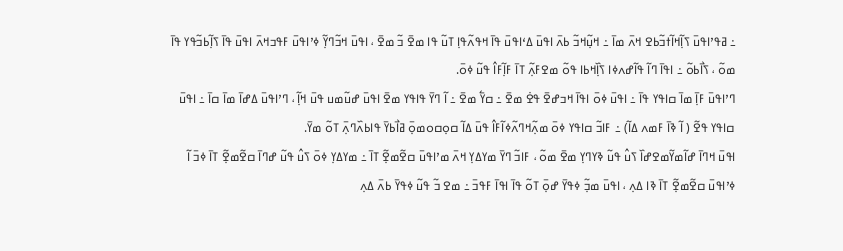߸ ߥߟߴߊߟߎ߫ ߖߊ߲߬ߞߊ߬ߙߏ߬ߕߐ ߞߍ߫ ߘߊ߫ ߸ ߞߎ߲߬ߞߏ߬ ߕߍ߫ ߊߟߎ߫ ߡߵߊߟߎ߫ ߟߊ߫ ߞߟߍ߬ߟߊ߲ ߠߎ߬ ߟߊ ߘߐ߫ ߏ߬ ߘߐ߫ ، ߊߟߎ߫ ߞߏ߬ߣߌ߲߬ ߦߴߊߟߎ߫ ߓߟߏߞߍ߫ ߊߟߎ߫ ߟߊ߫ ߖߊ߲߬ߕߏ߬ߟߌ ߟߊ߫ ߘߋ߬ ، ߖߊ߯ߕߋ߬ ߸ ߊߟߊ߫ ߣߊ߬ ߟߊ߬ߝߍߦߊ ߖߊ߲߰ߞߕߊ ߟߋ߬ ߘߐߓߍ߲߬ ߠߊ߫ ߓߊ߲߬ߓߊ߮ ߟߎ߬ ߦߋ߫.
ߣߴߊߟߎ߫ ߓߊ߲߫ ߘߊ߫ ߛߊߟߌ ߟߊ߫ ߸ ߊߟߎ߫ ߦߋ߫ ߊߟߊ߫ ߞߏߝߐ߫ ߟߐ߭ ߘߐ߫ ߸ ߛߌ߱ ߘߐ߫ ߸ ߊ߬ ߣߌ߫ ߟߊߟߌ ߘߐ߫ ߊߟߎ߫ ߝߎ߬ߘߎ ߟߎ߫ ߞߊ߲߬ ، ߣߴߊߟߎ߫ ߡߝߊ߫ ߘߊ߫ ߛߊ߫ ߸ ߊߟߎ߫ ߛߊߟߌ ߟߐ߬ ( ߊ߬ ߢߊ߫ ߓߘߍ ߡߊ߬) ߸ ߓߊߏ߬ ߛߊߟߌ ߦߋ߫ ߘߍ߲߬ߞߣߍ߬ߦߊ߬ߓߊ߮ ߟߎ߫ ߡߊ߬ ߛߋ߲ߛߋߘߋ߲߫ ߥߊ߯ߕߌ߫ ߟߊߕߍ߰ߣߍ߲߫ ߠߋ߬ ߘߌ߫.
ߊߟߎ߫ ߞߣߊ߫ ߝߊ߬ߘߌ߬ߘߐߝߊ߰ ߖߎ߮ ߟߎ߬ ߢߌߣߌ߲ ߘߐ߫ ߘߋ߬ ، ߓߊߏ߬ ߣߌ߫ ߘߌߡߌ߲ ߞߍ߫ ߘߴߊߟߎ߫ ߛߐ߬ߘߐ߲߬ ߠߊ߫ ߸ ߘߌߡߌ߲ ߦߋ߫ ߖߎ߮ ߟߎ߬ ߝߣߊ߫ ߛߐ߬ߘߐ߲߬ ߠߊ߫ ߦߏ߫ ߊ߬ ߦߴߊߟߎ߫ ߛߐ߬ߘߐ߲߬ ߠߊ߫ ߢߊ ߡߍ߲ ، ߊߟߎ߫ ߘߏ߲߬ ߦߟߌ߫ ߝߋ߲߫ ߠߋ߬ ߟߊ߫ ߊߟߊ߫ ߓߟߏ߫ ߸ ߘߐ ߏ߬ ߟߎ߬ ߦߟߌ߫ ߕߍ߫ ߡߍ߲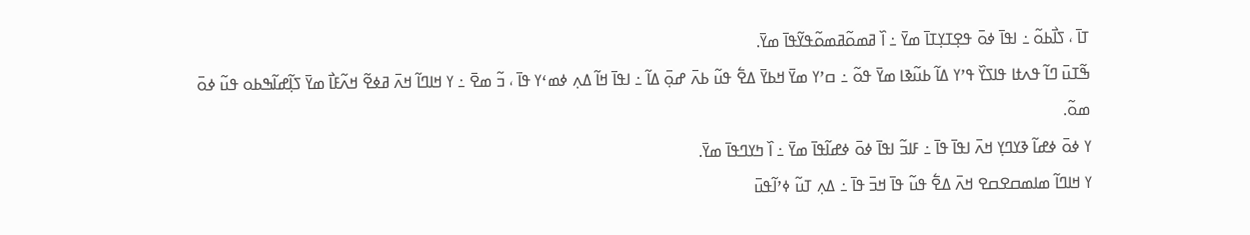ߠߊ߫ ، ߖߊ߯ߕߋ߬ ߸ ߊߟߊ߫ ߦߋ߫ ߟߐ߲ߠߌ߲ߠߊ߫ ߘߌ߫ ߸ ߊ߰ ߥߘߋ߬ߥߘߋ߬ߟߌ߬ߟߊ߫ ߘߌ߫.
ߒ߬ߠߎ߫ ߣߊ߬ ߟߍߙߊ ߟߊߖߌ߰ ߟߴߌ ߡߊ߬ ߕߎ߬ߢߊ ߘߌ߫ ߟߋ߬ ߸ ߛߴߌ ߘߌ߫ ߞߕߌ߫ ߡߐ߱ ߟߎ߬ ߕߍ߫ ߝߋ߲߫ ߡߊ߬ ߸ ߊߟߊ߫ ߞߊ߬ ߡߍ߲ ߦߘߵߌ ߟߊ߫ ، ߏ߬ ߘߐ߫ ߸ ߌ ߞߊߣߊ߬ ߞߍ߫ ߥߦߐ߬ ߞߍ߬ߓߊ߯ ߘߌ߫ ߖߊ߲߬ߝߊ߬ߒߕߋ ߟߎ߬ ߦߋ߫ ߘߋ߬.
ߌ ߦߋ߫ ߦߝߊ߬ ߢߌߣߌ߲ ߞߍ߫ ߊߟߊ߫ ߟߊ߫ ߸ ߓߊߏ߬ ߊߟߊ߫ ߦߋ߫ ߦߝߊ߬ߟߊ߫ ߘߌ߫ ߸ ߊ߰ ߤߌߣߟߊ߫ ߘߌ߫.
ߌ ߞߊߣߊ߬ ߘߊߘߛߐߛߐ ߞߍ߫ ߡߐ߱ ߟߎ߬ ߟߊ߫ ߞߏ߫ ߟߊ߫ ߸ ߡߍ߲ ߠߎ߬ ߦߴߊ߬ߟߎ߫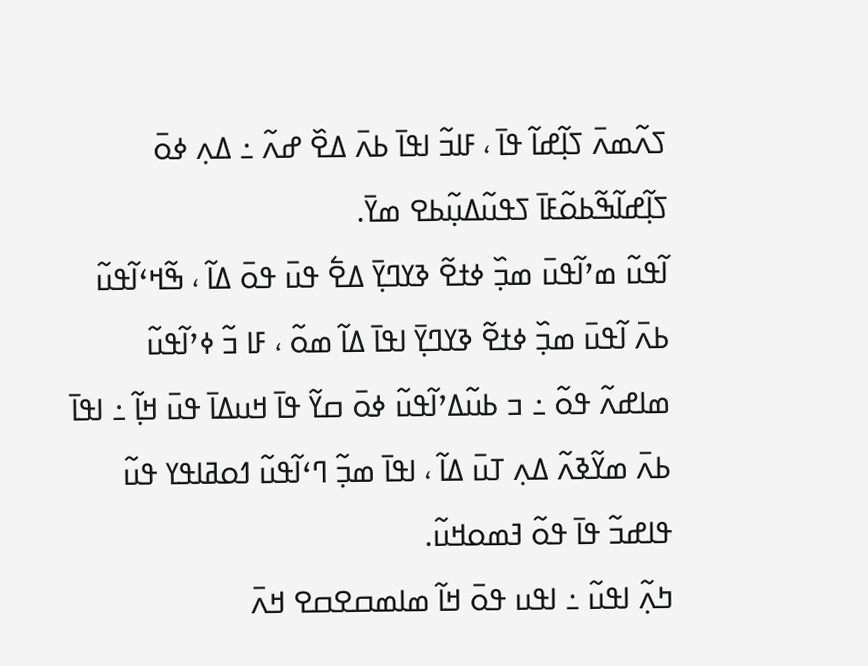ߖߍ߬ߘߍ߫ ߖߊ߲߬ߝߊ߬ ߟߊ߫ ، ߓߊߏ߬ ߊߟߊ߫ ߕߍ߫ ߡߐ߰ ߝߍ߬ ߸ ߡߍ߲ ߦߋ߫ ߖߊ߲߬ߝߊ߬ߒ߬ߕߋ߬ߓߊ߫ ߖߟߎ߬ߡߎ߲߬ߕߐ ߘߌ߫.
ߊ߬ߟߎ߬ ߘߴߊ߬ߟߎ߫ ߘߏ߲߰ ߦߙߐ߬ ߢߌߣߌ߲߫ ߡߐ߱ ߟߎ߫ ߟߋ߫ ߡߊ߬ ، ߒ߬ߞߵߊ߬ߟߎ߬ ߕߍ߫ ߊ߬ߟߎ߫ ߘߏ߲߰ ߦߙߐ߬ ߢߌߣߌ߲߫ ߊߟߊ߫ ߡߊ߬ ߘߋ߬ ، ߓߊ ߏ߬ ߦߴߊ߬ߟߎ߬ ߘߊߝߍ߬ ߟߋ߬ ߸ ߏ ߕߎ߬ߡߴߊ߬ߟߎ߬ ߦߋ߫ ߛߌ߬ ߟߊ߫ ߞߎߡߊ߫ ߟߎ߫ ߞߊ߲߬ ߸ ߊߟߊ߫ ߕߍ߫ ߘߌ߬ߢߍ߬ ߡߍ߲ ߠߎ߫ ߡߊ߬ ، ߊߟߊ߫ ߘߏ߲߬ ߣߵߊ߬ߟߎ߬ ߗߋߥߊߟߌ ߟߎ߬ ߟߊߝߏ߬ ߟߊ߫ ߟߋ߬ ߔߘߋߞߎ߬.
ߤߍ߲߬ ߊߟߎ߬ ߸ ߊߟߎ ߟߋ߫ ߞߊ߬ ߘߊߘߛߐߛߐ ߞߍ߫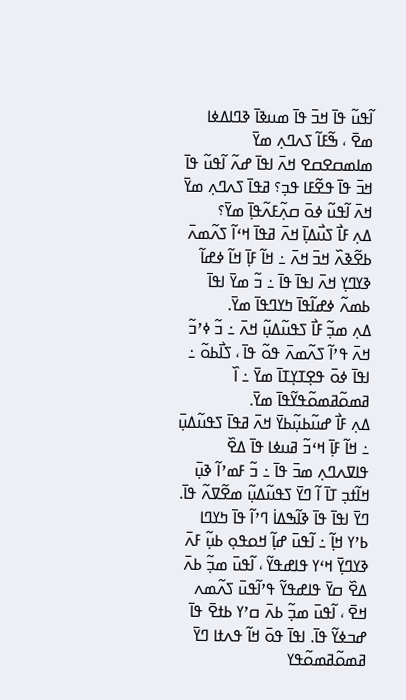ߊ߬ߟߎ߬ ߟߊ߫ ߞߏ߫ ߟߊ߫ ߘߎߢߊ߫ ߢߣߊߡߦߊ ߘߐ߫ ، ߒ߬ߓߊ߬ ߖߍߣߍ߲ ߘߌ߫ ߘߊߘߛߐߛߐ ߞߍ߫ ߊߟߊ߫ ߝߍ߬ ߊ߬ߟߎ߬ ߟߊ߫ ߞߏ߫ ߟߊ߫ ߟߐ߬ߓߊ ߟߏ߲؟ ߥߟߊ߫ ߖߍߣߍ߲ ߘߌ߫ ߞߍ߫ ߊ߬ߟߎ߬ ߦߋ߫ ߛߍ߲߬ߓߍ߬ߟߊ߲߫ ߘߌ߫؟
ߡߍ߲ ߓߊ߯ ߖߎ߯ߡߊ߲߫ ߞߍ߫ ߥߟߊ߫ ߞߵߊ߬ ߖߍ߬ߘߍ߫ ߕߐ߬ߢߍ߰ ߞߏ߫ ߞߍ߫ ߸ ߞߊ߬ ߓߊ߲߫ ߞߊ߬ ߦߝߊ߬ ߢߌߣߌ߲ ߞߍ߫ ߊߟߊ߫ ߟߊ߫ ߸ ߏ߬ ߘߌ߫ ߊߟߊ߫ ߕߘߍ߬ ߦߝߊ߬ߟߊ߫ ߤߌߣߟߊ߫ ߘߌ߫.
ߡߍ߲ ߘߏ߲߬ ߓߊ߯ ߖߟߎ߬ߡߎ߲߬ ߞߍ߫ ߸ ߏ߬ ߦߴߏ߬ ߞߍ߫ ߟߴߊ߬ ߖߍ߬ߘߍ߫ ߟߋ߬ ߟߊ߫ ، ߖߊ߯ߕߋ߬ ߸ ߊߟߊ߫ ߦߋ߫ ߟߐ߲ߠߌ߲ߠߊ߫ ߘߌ߫ ߸ ߊ߰ ߥߘߋ߬ߥߘߋ߬ߟߌ߬ߟߊ߫ ߘߌ߫.
ߡߍ߲ ߓߊ߯ ߝߎ߬ߕߎ߲߬ߕߌ߫ ߞߍ߫ ߥߟߊ߫ ߖߟߎ߬ߡߎ߲߫ ߸ ߞߊ߬ ߓߊ߲߫ ߞߵߏ߬ ߥߎߦߊ ߟߊ߫ ߡߐ߰ ߟߊߜߍߣߍ߲ ߘߏ߫ ߟߊ߫ ߸ ߏ߬ ߓߘߴߊ߬ ߢߎ߲߫ ߞߊ߬ߙߏ߲ ߠߊ߫ ߊ߬ ߣߌ߫ ߖߟߎ߬ߡߎ߲߬ ߘߐ߬ߜߍ߬ ߟߊ߫.
ߣߌ߫ ߊߟߊ߫ ߟߊ߫ ߢߊ߬ߒߡߊ߭ ߣߴߊ߬ ߟߊ߫ ߤߌߣߊ ߕߴߌ ߞߊ߲߬ ߸ ߊ߬ߟߎ߫ ߝߊ߲߬ ߞߋߟߋ߲ ߕߎ߲߬ ߓߍ߫ ߢߌߣߌ߲߫ ߞߵߌ ߟߊߝߟߌ߬ ، ߊ߬ߟߎ߫ ߘߏ߲߬ ߕߍ߫ ߡߐ߰ ߛߌ߫ ߟߊߝߟߌ߬ ߟߴߊ߬ߟߎ߫ ߖߍ߬ߘߍ ߞߐ߫ ، ߊ߬ߟߎ߫ ߘߏ߲߬ ߕߍ߫ ߛߴߌ ߕߙߐ߫ ߟߊ߫ ߝߏߦߌ߬ ߟߊ߫. ߊߟߊ߫ ߟߋ߫ ߞߊ߬ ߟߍߙߊ ߣߌ߫ ߥߘߋ߬ߥߘߋ߬ߟߌ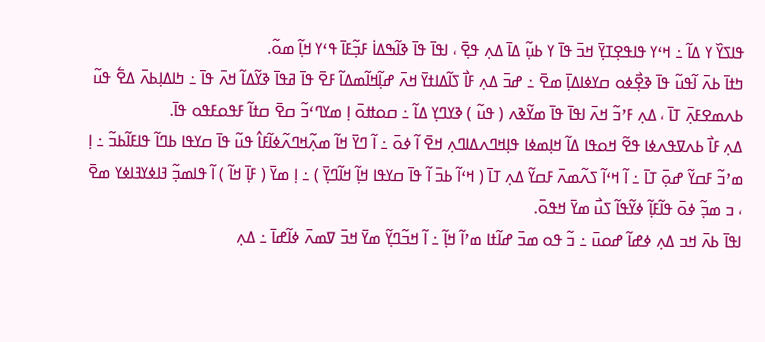ߟߊߖߌ߰ ߌ ߡߊ߬ ߸ ߞߵߌ ߟߊߟߐ߲ߠߌ߲߫ ߞߏ߫ ߟߊ߫ ߌ ߕߎ߲߬ ߡߊ߫ ߡߍ߲ ߟߐ߲߫ ، ߊߟߊ߫ ߟߊ߫ ߢߊ߬ߒߡߊ߭ ߓߏ߲߬ߓߊ߫ ߟߵߌ ߞߊ߲߬ ߘߋ߬.
ߤߙߊ߫ ߕߍ߫ ߊ߬ߟߎ߬ ߟߊ߫ ߢߐ߲߯ߦߋ ߛߌߦߊߡߊ߲߫ ߘߐ߫ ߸ ߝߏ߫ ߡߍ߲ ߓߊ߯ ߖߊ߬ߡߊߙߌ߫ ߞߍ߫ ߝߊ߲߬ߞߊ߬ߘߡߊ߬ ߓߐ߫ ߟߊ߫ ߥߟߊ߫ ߢߌ߬ߡߊ߬ ߞߍ߫ ߟߊ߫ ߸ ߤߊߡߊ߲ߕߍ߫ ߡߐ߱ ߟߎ߬ ߕߍߘߐߓߍ߲߫ ߠߊ߫ ، ߡߍ߲ ߓߴߏ߬ ߞߍ߫ ߊߟߊ߫ ߟߊ߫ ߘߌ߬ߢߍ ( ߟߎ߬ ) ߢߌߣߌ߲ ߡߊ߬ ߸ ߛߋߚߋ߫ ߊ߲ ߘߌߣߵߏ߬ ߛߐ߫ ߛߙߊ߬ ߓߟߋߓߟߋ ߟߊ߫.
ߡߍ߲ ߓߊ߯ ߕߍߜߟߍߦߊ ߟߐ߬ ߞߋߟߊ ߡߊ߬ ߞߊ߲ߘߦߊ ߟߊ߲ߞߣߍߡߊߣߍ߲ ߞߐ߫ ߊ߬ ߦߋ߫ ߸ ߊ߬ ߣߌ߫ ߞߊ߬ ߘߍ߲߬ߞߣߍ߬ߦߊ߬ߓߊ߮ ߟߎ߬ ߟߊ߫ ߛߌߟߊ ߕߣߊ߬ ߟߊߓߊ߬ߕߏ߬ ߸ ߊ߲ ߘߴߏ߬ ߓߛߌ߬ ߝߋ߲߫ ߠߊ߫ ߸ ߊ߬ ߞߵߊ߬ ߖߍ߬ߘߍ߫ ߓߛߌ߬ ߡߍ߲ ߠߊ߫ ( ߞߵߊ߬ ߕߏ߫ ߊ߬ ߟߊ߫ ߛߌߟߊ ߞߊ߲߬ ߞߊ߬ߣߌ߲߫ ) ߸ ߊ߲ ߘߌ߫ ( ߓߊ߲߫ ߞߊ߬ ) ߊ߬ ߟߊߘߏ߲߬ ߔߊߦߌߔߊߦߌ ߘߐ߫ ، ߏ ߘߏ߲߬ ߦߋ߫ ߟߊ߬ߓߊ߲߬ ߦߌ߬ߟߊ߬ ߖߎ߯ ߘߌ߫ ߞߟߋ߫.
ߊߟߊ߫ ߕߍ߫ ߞߏ ߡߍ߲ ߦߝߊ߬ ߝߋߎ߫ ߸ ߏ߬ ߟߋ ߘߏ߫ ߝߊ߬ߙߊ ߘߴߊ߬ ߞߊ߲߬ ߸ ߊ߬ ߞߏ߬ߣߌ߲߬ ߘߌ߫ ߞߏ߫ ߜߘߍ߫ ߦߊ߬ߝߊ߫ ߸ ߡߍ߲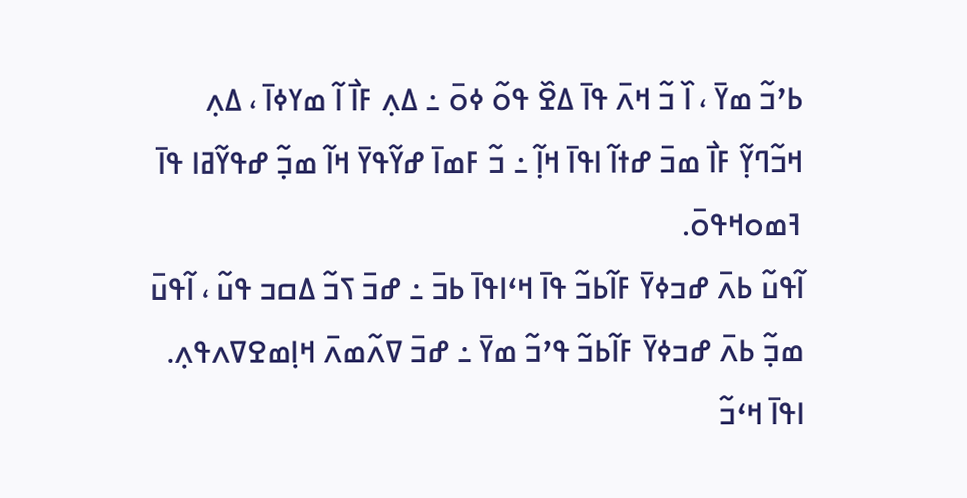ߕߴߏ߬ ߘߌ߫ ، ߊ߰ ߏ߬ ߞߍ߫ ߟߊ߫ ߡߐ߰ ߟߋ߬ ߦߋ߫ ߸ ߡߍ߲ ߓߊ߯ ߊ߬ ߘߌߦߊ߫ ، ߡߍ߲ ߞߏ߬ߣߌ߲߬ ߓߊ߯ ߘߏ߫ ߝߙߊ߬ ߊߟߊ߫ ߞߊ߲߬ ߸ ߏ߬ ߓߘߊ߫ ߝߌ߬ߟߌ߫ ߞߊ߬ ߘߏ߲߬ ߝߟߌ߬ߥߊ ߟߊ߫ ߔߘߋߞߟߋ߫.
ߊ߬ߟߎ߬ ߕߍ߫ ߝߏߦߌ߫ ߓߊ߬ߕߏ߬ ߟߊ߫ ߞߵߊߟߊ߫ ߕߏ߫ ߸ ߝߏ߫ ߖߏ߬ ߡߛߏ ߟߎ߬ ، ߊ߬ߟߎ߫ ߘߏ߲߬ ߕߍ߫ ߝߏߦߌ߫ ߓߊ߬ߕߏ߬ ߟߴߏ߬ ߘߌ߫ ߸ ߝߏ߫ ߜߍ߬ߘߍ߫ ߞߊ߲ߘߐߜߍߟߍ߲.
ߊߟߊ߫ ߞߵߏ߬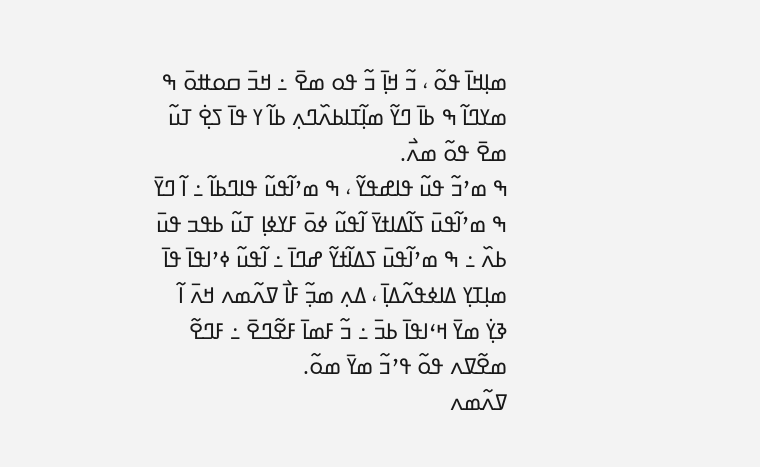ߘߊ߲ߞߊ߫ ߟߋ߬ ، ߏ߬ ߞߊ߲߫ ߏ߬ ߟߋ ߘߐ߫ ߸ ߞߏ߫ ߛߋߚߋ߫ ߒ ߘߌߣߊ߬ ߒ ߕߊ߫ ߣߌ߬ ߘߊ߲߬ߠߊߕߍ߰ߣߍ߲ ߕߊ߬ ߌ ߟߊ߫ ߖߐ߲߭ ߠߎ߬ ߘߐ߫ ߟߋ߬ ߘߍ߯.
ߒ ߘߴߏ߬ ߟߎ߬ ߟߊߝߟߌ߬ ، ߒ ߘߴߊ߬ߟߎ߬ ߟߊߣߕߊ߬ ߸ ߊ߬ ߣߌ߫ ߒ ߘߴߊ߬ߟߎ߫ ߖߊ߬ߡߊߙߌ߫ ߊ߬ߟߎ߬ ߦߋ߫ ߓߌߦߊ߲ ߠߎ߬ ߕߟߏ ߟߎ߫ ߕߍ߰ ߸ ߒ ߘߴߊ߬ߟߎ߫ ߖߡߊ߬ߙߌ߬ ߝߣߊ߫ ߸ ߊ߬ߟߎ߬ ߦߴߊߟߊ߫ ߟߊ߫ ߘߊ߲ߠߌ߲ ߡߊߦߟߍ߬ߡߊ߲߫ ، ߡߍ߲ ߘߏ߲߬ ߓߊ߯ ߜߍ߬ߘߍ ߞߍ߫ ߊ߬ ߢߌ߲߭ ߘߌ߫ ߞߵߊߟߊ߫ ߕߏ߫ ߸ ߏ߬ ߓߘߊ߫ ߓߐ߬ߣߐ߫ ߸ ߓߣߐ߬ ߘߐ߬ߜߍ ߟߋ߬ ߟߴߏ߬ ߘߌ߫ ߘߋ߬.
ߜߍ߬ߘߍ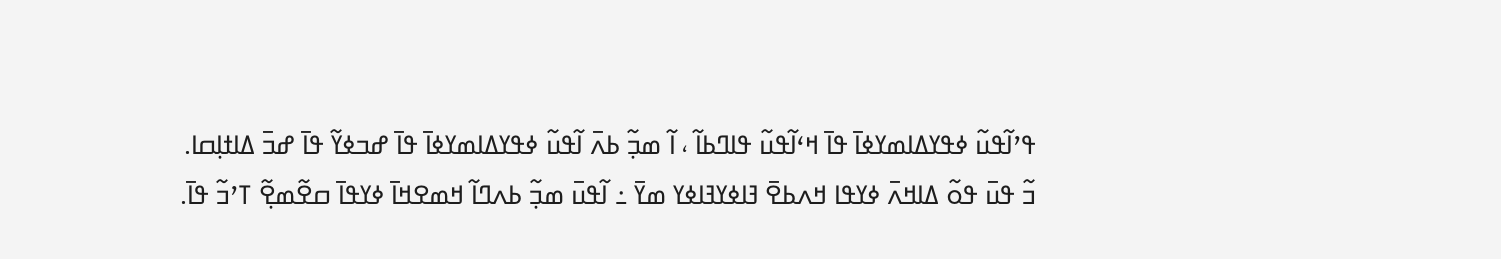ߟߴߊ߬ߟߎ߬ ߦߟߌߡߊߘߌߦߊ߫ ߟߊ߫ ߞߵߊ߬ߟߎ߬ ߟߊߣߕߊ߬ ، ߊ߬ ߘߏ߲߬ ߕߍ߫ ߊ߬ߟߎ߬ ߦߟߌߡߊߘߌߦߊ߫ ߟߊ߫ ߝߏߦߌ߬ ߟߊ߫ ߝߏ߫ ߡߊߙߊ߲ߛߊ.
ߏ߬ ߟߎ߫ ߟߋ߬ ߡߊߞߍ߫ ߦߌߟߊ ߞߍߕߐ߫ ߔߊߦߌߔߊߦߌ ߘߌ߫ ߸ ߊ߬ߟߎ߫ ߘߏ߲߬ ߕߍߣߊ߬ ߞߘߐߞߊ߫ ߦߌߟߊ߫ ߛߐ߬ߘߐ߲߬ ߠߴߏ߬ ߟߊ߫.